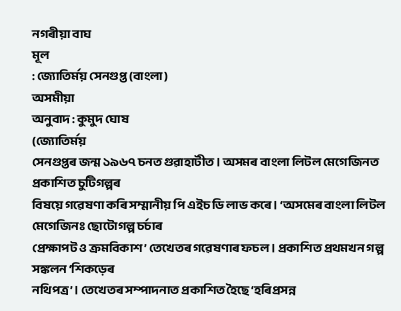নগৰীয়া বাঘ
মূল
: জ্যোতিৰ্ময় সেনগুপ্ত (বাংলা)
অসমীয়া
অনুবাদ : কুমুদ ঘোষ
(জ্যোতিৰ্ময়
সেনগুপ্তৰ জন্ম ১৯৬৭ চনত গুৱাহাটীত । অসমৰ বাংলা লিটল মেগেজিনত প্ৰকাশিত চুটিগল্পৰ
বিষয়ে গৱেষণা কৰি সম্মানীয় পি এইচ ডি লাভ কৰে । ‘অসমেৰ বাংলা লিটল মেগেজিনঃ ছোটোগল্প চৰ্চাৰ
প্ৰেক্ষাপট ও ক্ৰমবিকাশ’ তেখেতৰ গৱেষণাৰ ফচল । প্ৰকাশিত প্ৰথমখন গল্প সঙ্কলন ‘শিকড়েৰ
নথিপত্ৰ’ । তেখেতৰ সম্পাদনাত প্ৰকাশিত হৈছে ‘হৰিপ্ৰসন্ন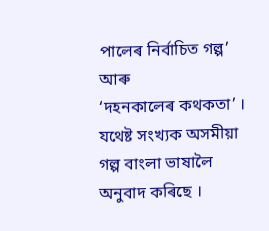পালেৰ নিৰ্বাচিত গল্প’ আৰু
‘দহনকালেৰ কথকতা’ । যথেষ্ট সংখ্যক অসমীয়া গল্প বাংলা ভাষালৈ অনুবাদ কৰিছে ।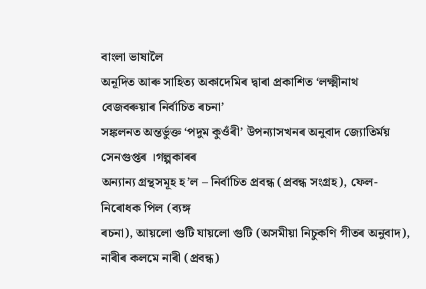বাংলা ভাষালৈ
অনূদিত আৰু সাহিত্য অকাদেমিৰ দ্বাৰা প্ৰকাশিত ‘লক্ষ্মীনাথ বেজবৰুয়াৰ নিৰ্বাচিত ৰচনা’
সঙ্কলনত অন্তৰ্ভুক্ত ‘পদুম কুওঁৰী’ উপন্যাসখনৰ অনুবাদ জ্যোতিৰ্ময় সেনগুপ্তৰ ।গল্পকাৰৰ
অন্যান্য গ্ৰন্থসমূহ হ’ল – নিৰ্বাচিত প্ৰবন্ধ (প্ৰবন্ধ সংগ্ৰহ), ফেল-নিৰোধক পিল (ব্যঙ্গ
ৰচনা), আয়লো গুটি যায়লো গুটি (অসমীয়া নিচুকণি গীতৰ অনুবাদ), নাৰীৰ কলমে নাৰী (প্ৰবন্ধ)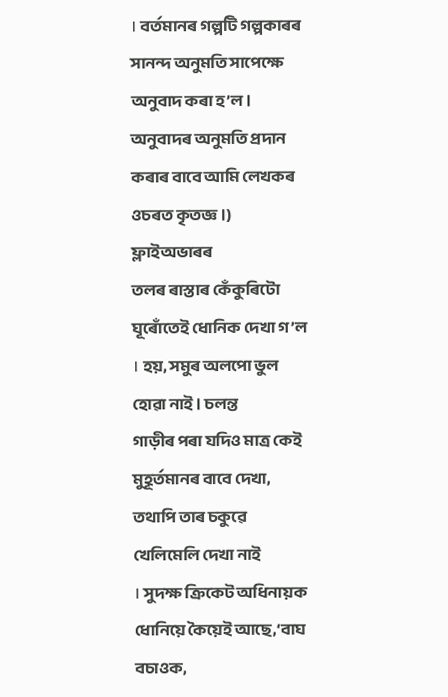। বৰ্তমানৰ গল্পটি গল্পকাৰৰ সানন্দ অনুমতি সাপেক্ষে অনুবাদ কৰা হ’ল । অনুবাদৰ অনুমতি প্ৰদান কৰাৰ বাবে আমি লেখকৰ ওচৰত কৃতজ্ঞ ।)
ফ্লাইঅভাৰৰ
তলৰ ৰাস্তাৰ কেঁকুৰিটো ঘূৰোঁতেই ধোনিক দেখা গ’ল । হয়, সমুৰ অলপো ভুল হোৱা নাই । চলন্ত
গাড়ীৰ পৰা যদিও মাত্ৰ কেই মুহূৰ্তমানৰ বাবে দেখা, তথাপি তাৰ চকুৱে খেলিমেলি দেখা নাই
। সুদক্ষ ক্ৰিকেট অধিনায়ক ধোনিয়ে কৈয়েই আছে,‘বাঘ বচাওক,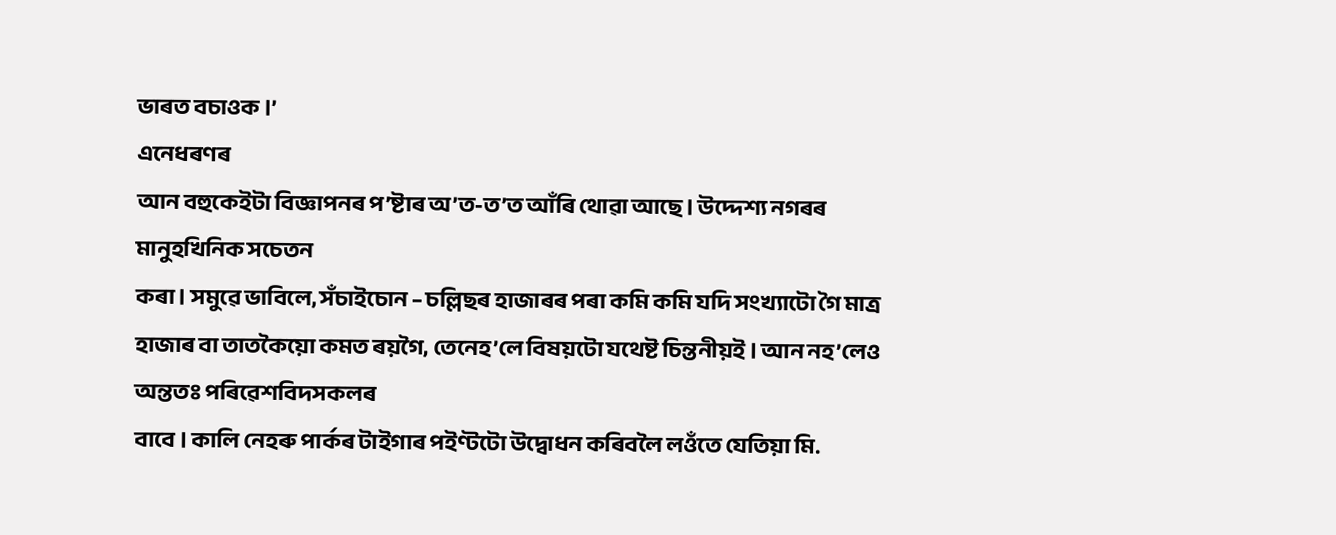ভাৰত বচাওক ।’
এনেধৰণৰ
আন বহুকেইটা বিজ্ঞাপনৰ প’ষ্টাৰ অ’ত-ত’ত আঁৰি থোৱা আছে । উদ্দেশ্য নগৰৰ মানুহখিনিক সচেতন
কৰা । সমুৱে ভাবিলে, সঁচাইচোন – চল্লিছৰ হাজাৰৰ পৰা কমি কমি যদি সংখ্যাটো গৈ মাত্ৰ
হাজাৰ বা তাতকৈয়ো কমত ৰয়গৈ, তেনেহ’লে বিষয়টো যথেষ্ট চিন্তনীয়ই । আন নহ’লেও অন্ততঃ পৰিৱেশবিদসকলৰ
বাবে । কালি নেহৰু পাৰ্কৰ টাইগাৰ পইণ্টটো উদ্বোধন কৰিবলৈ লওঁতে যেতিয়া মি.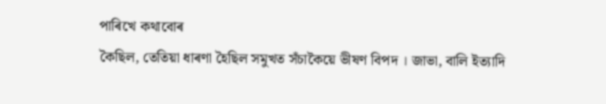পাৰিখে কথাবোৰ
কৈছিল, তেতিয়া ধাৰণা হৈছিল সমুখত সঁচাকৈয়ে ভীষণ বিপদ । জাভা, বালি ইত্যাদি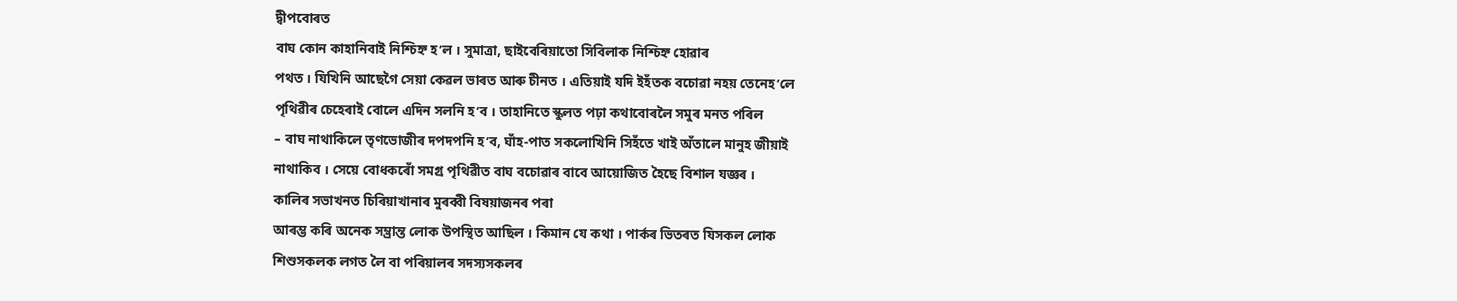দ্বীপবোৰত
বাঘ কোন কাহানিবাই নিশ্চিহ্ন হ’ল । সুমাত্ৰা, ছাইবেৰিয়াতো সিবিলাক নিশ্চিহ্ন হোৱাৰ
পথত । যিখিনি আছেগৈ সেয়া কেৱল ভাৰত আৰু চীনত । এতিয়াই যদি ইহঁতক বচোৱা নহয় তেনেহ’লে
পৃথিৱীৰ চেহেৰাই বোলে এদিন সলনি হ’ব । তাহানিতে স্কুলত পঢ়া কথাবোৰলৈ সমুৰ মনত পৰিল
– বাঘ নাথাকিলে তৃণভোজীৰ দপদপনি হ’ব, ঘাঁহ-পাত সকলোখিনি সিহঁতে খাই অঁতালে মানুহ জীয়াই
নাথাকিব । সেয়ে বোধকৰোঁ সমগ্ৰ পৃথিৱীত বাঘ বচোৱাৰ বাবে আয়োজিত হৈছে বিশাল যজ্ঞৰ ।
কালিৰ সভাখনত চিৰিয়াখানাৰ মুৰব্বী বিষয়াজনৰ পৰা
আৰম্ভ কৰি অনেক সম্ভ্ৰান্ত লোক উপস্থিত আছিল । কিমান যে কথা । পাৰ্কৰ ভিতৰত যিসকল লোক
শিশুসকলক লগত লৈ বা পৰিয়ালৰ সদস্যসকলৰ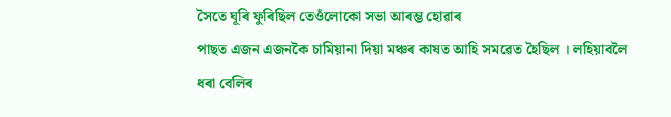সৈতে ঘূৰি ফুৰিছিল তেওঁলোকো সভা আৰম্ভ হোৱাৰ
পাছত এজন এজনকৈ চামিয়ানা দিয়া মঞ্চৰ কাষত আহি সমৱেত হৈছিল । লহিয়াবলৈ ধৰা বেলিৰ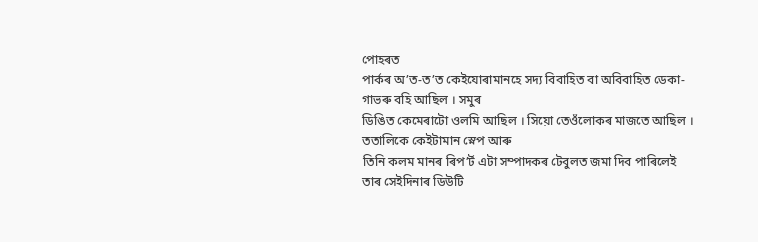পোহৰত
পাৰ্কৰ অ’ত-ত’ত কেইযোৰামানহে সদ্য বিবাহিত বা অবিবাহিত ডেকা-গাভৰু বহি আছিল । সমুৰ
ডিঙিত কেমেৰাটো ওলমি আছিল । সিয়ো তেওঁলোকৰ মাজতে আছিল । ততালিকে কেইটামান স্নেপ আৰু
তিনি কলম মানৰ ৰিপ’ৰ্ট এটা সম্পাদকৰ টেবুলত জমা দিব পাৰিলেই তাৰ সেইদিনাৰ ডিউটি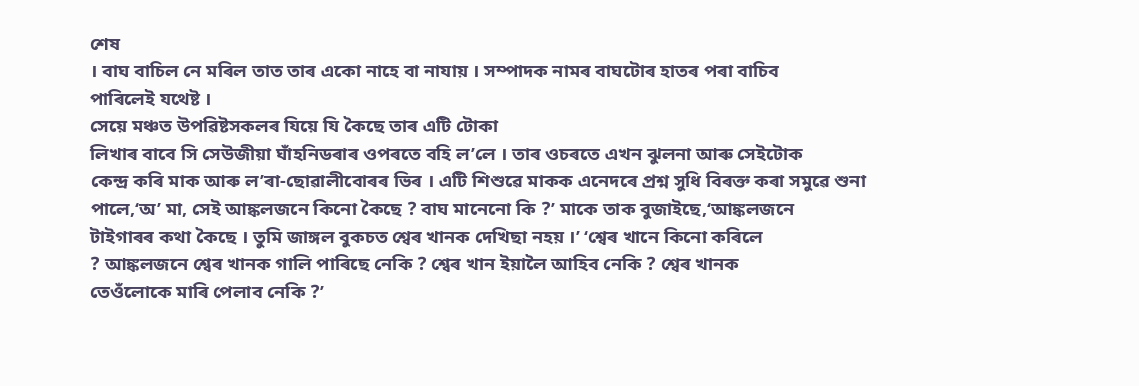শেষ
। বাঘ বাচিল নে মৰিল তাত তাৰ একো নাহে বা নাযায় । সম্পাদক নামৰ বাঘটোৰ হাতৰ পৰা বাচিব
পাৰিলেই যথেষ্ট ।
সেয়ে মঞ্চত উপৱিষ্টসকলৰ যিয়ে যি কৈছে তাৰ এটি টোকা
লিখাৰ বাবে সি সেউজীয়া ঘাঁহনিডৰাৰ ওপৰতে বহি ল’লে । তাৰ ওচৰতে এখন ঝুলনা আৰু সেইটোক
কেন্দ্ৰ কৰি মাক আৰু ল’ৰা-ছোৱালীবোৰৰ ভিৰ । এটি শিশুৱে মাকক এনেদৰে প্ৰশ্ন সুধি বিৰক্ত কৰা সমুৱে শুনা
পালে,‘অ’ মা, সেই আঙ্কলজনে কিনো কৈছে ? বাঘ মানেনো কি ?’ মাকে তাক বুজাইছে,‘আঙ্কলজনে
টাইগাৰৰ কথা কৈছে । তুমি জাঙ্গল বুকচত শ্বেৰ খানক দেখিছা নহয় ।’ ‘শ্বেৰ খানে কিনো কৰিলে
? আঙ্কলজনে শ্বেৰ খানক গালি পাৰিছে নেকি ? শ্বেৰ খান ইয়ালৈ আহিব নেকি ? শ্বেৰ খানক
তেওঁলোকে মাৰি পেলাব নেকি ?’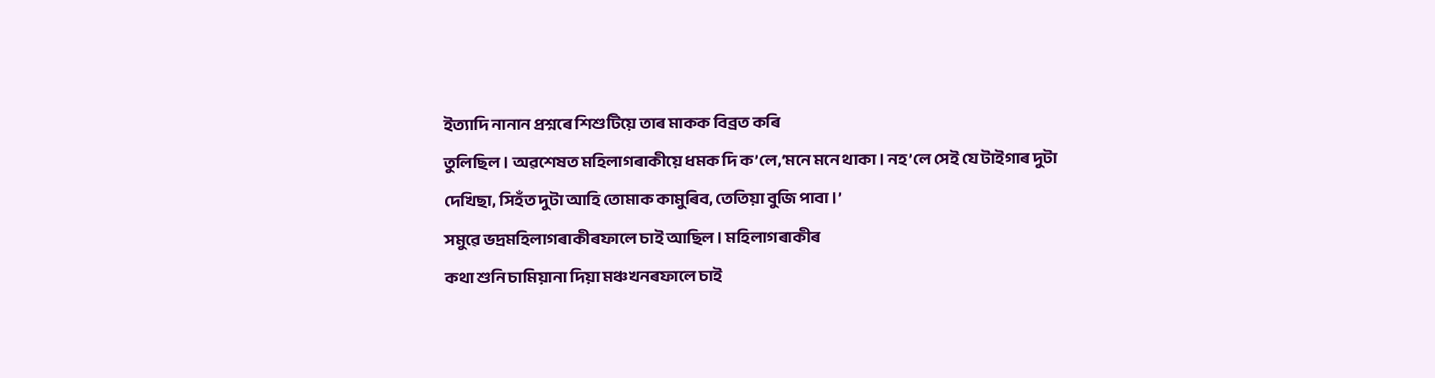ইত্যাদি নানান প্ৰশ্নৰে শিশুটিয়ে তাৰ মাকক বিব্ৰত কৰি
তুলিছিল । অৱশেষত মহিলাগৰাকীয়ে ধমক দি ক’লে,‘মনে মনে থাকা । নহ’লে সেই যে টাইগাৰ দুটা
দেখিছা, সিহঁত দুটা আহি তোমাক কামুৰিব, তেতিয়া বুজি পাবা ।’
সমুৱে ভদ্ৰমহিলাগৰাকীৰফালে চাই আছিল । মহিলাগৰাকীৰ
কথা শুনি চামিয়ানা দিয়া মঞ্চখনৰফালে চাই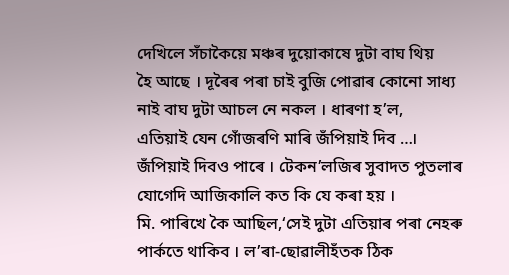দেখিলে সঁচাকৈয়ে মঞ্চৰ দুয়োকাষে দুটা বাঘ থিয়
হৈ আছে । দূৰৈৰ পৰা চাই বুজি পোৱাৰ কোনো সাধ্য নাই বাঘ দুটা আচল নে নকল । ধাৰণা হ’ল,
এতিয়াই যেন গোঁজৰণি মাৰি জঁপিয়াই দিব …। জঁপিয়াই দিবও পাৰে । টেকন’লজিৰ সুবাদত পুতলাৰ
যোগেদি আজিকালি কত কি যে কৰা হয় ।
মি. পাৰিখে কৈ আছিল,‘সেই দুটা এতিয়াৰ পৰা নেহৰু
পাৰ্কতে থাকিব । ল’ৰা-ছোৱালীহঁতক ঠিক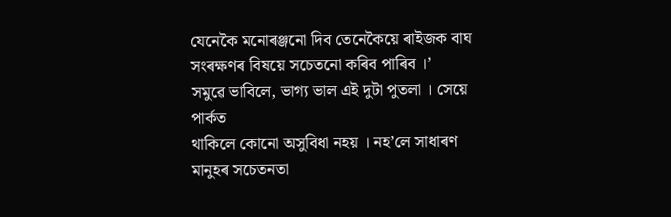যেনেকৈ মনোৰঞ্জনো দিব তেনেকৈয়ে ৰাইজক বাঘ সংৰক্ষণৰ বিষয়ে সচেতনো কৰিব পাৰিব ।’
সমুৱে ভাবিলে, ভাগ্য ভাল এই দুটা পুতলা । সেয়ে পাৰ্কত
থাকিলে কোনো অসুবিধা নহয় । নহ’লে সাধাৰণ মানুহৰ সচেতনতা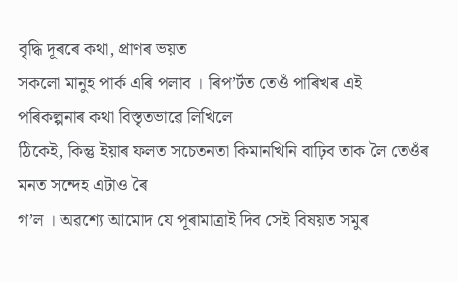বৃদ্ধি দূৰৰে কথা, প্ৰাণৰ ভয়ত
সকলো মানুহ পাৰ্ক এৰি পলাব । ৰিপ’ৰ্টত তেওঁ পাৰিখৰ এই পৰিকল্পনাৰ কথা বিস্তৃতভাৱে লিখিলে
ঠিকেই, কিন্তু ইয়াৰ ফলত সচেতনতা কিমানখিনি বাঢ়িব তাক লৈ তেওঁৰ মনত সন্দেহ এটাও ৰৈ
গ’ল । অৱশ্যে আমোদ যে পূৰামাত্ৰাই দিব সেই বিষয়ত সমুৰ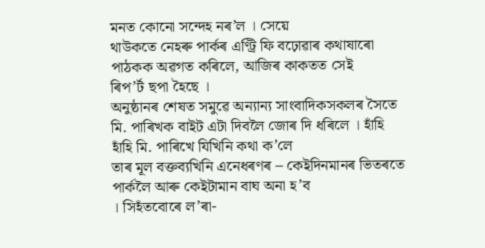মনত কোনো সন্দেহ নৰ’ল । সেয়ে
থাউকতে নেহৰু পাৰ্কৰ এণ্ট্ৰি ফি বঢ়োৱাৰ কথাষাৰো পাঠকক অৱগত কৰিলে, আজিৰ কাকতত সেই
ৰিপ’ৰ্ট ছপা হৈছে ।
অনুষ্ঠানৰ শেষত সমুৱে অন্যান্য সাংবাদিকসকলৰ সৈতে
মি. পাৰিখক বাইট এটা দিবলৈ জোৰ দি ধৰিলে । হাঁহি হাঁহি মি. পাৰিখে যিখিনি কথা ক’লে
তাৰ মূল বক্তব্যখিনি এনেধৰণৰ – কেইদিনমানৰ ভিতৰতে পাৰ্কলৈ আৰু কেইটামান বাঘ অনা হ’ব
। সিহঁতবোৰে ল’ৰা-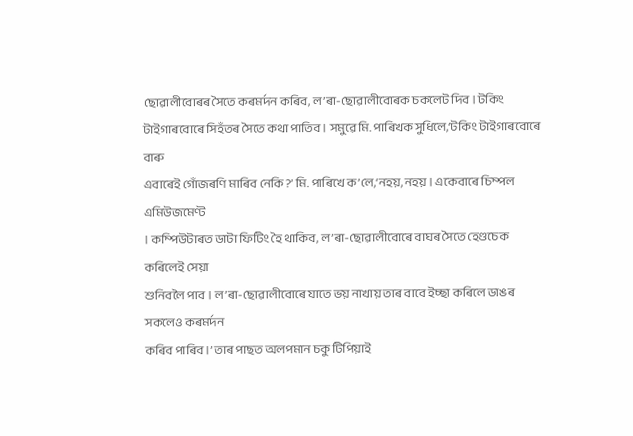ছোৱালীবোৰৰ সৈতে কৰমৰ্দন কৰিব, ল’ৰা-ছোৱালীবোৰক চকলেট দিব । টকিং
টাইগাৰবোৰে সিহঁতৰ সৈতে কথা পাতিব । সমুৱে মি. পাৰিখক সুধিলে,‘টকিং টাইগাৰবোৰে বাৰু
এবাৰেই গোঁজৰণি মাৰিব নেকি ?’ মি. পাৰিখে ক’লে,‘নহয়, নহয় । একেবাৰে চিম্পল এমিউজমেণ্ট
। কম্পিউটাৰত ডাটা ফিটিং হৈ থাকিব, ল’ৰা-ছোৱালীবোৰে বাঘৰ সৈতে হেণ্ডচেক কৰিলেই সেয়া
শুনিবলৈ পাব । ল’ৰা-ছোৱালীবোৰে যাতে ভয় নাখায় তাৰ বাবে ইচ্ছা কৰিলে ডাঙৰ সকলেও কৰমৰ্দন
কৰিব পাৰিব ।’ তাৰ পাছত অলপমান চকু টিপিয়াই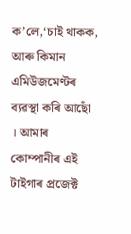ক’লে,‘চাই থাকক, আৰু কিমান এমিউজমেণ্টৰ
ব্যৱস্থা কৰি আছোঁ । আমাৰ কোম্পানীৰ এই টাইগাৰ প্ৰজেক্ট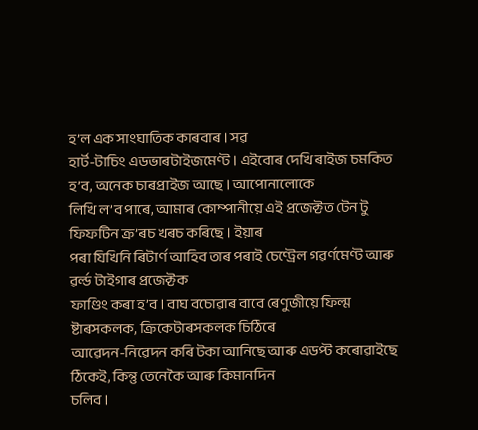হ’ল এক সাংঘাতিক কাৰবাৰ । সৱ
হাৰ্ট-টাচিং এডভাৰটাইজমেণ্ট । এইবোৰ দেখি ৰাইজ চমকিত হ’ব, অনেক চাৰপ্ৰাইজ আছে । আপোনালোকে
লিখি ল’ব পাৰে, আমাৰ কোম্পানীয়ে এই প্ৰজেক্টত টেন টু ফিফটিন ক্ৰ’ৰচ খৰচ কৰিছে । ইয়াৰ
পৰা যিখিনি ৰিটাৰ্ণ আহিব তাৰ পৰাই চেণ্ট্ৰেল গৱৰ্ণমেণ্ট আৰু ৱৰ্ল্ড টাইগাৰ প্ৰজেক্টক
ফাণ্ডিং কৰা হ’ব । বাঘ বচোৱাৰ বাবে ৰেণুজীয়ে ফিল্ম ষ্টাৰসকলক, ক্ৰিকেটাৰসকলক চিঠিৰে
আৱেদন-নিৱেদন কৰি টকা আনিছে আৰু এডপ্ট কৰোৱাইছে ঠিকেই, কিন্তু তেনেকৈ আৰু কিমানদিন
চলিব ।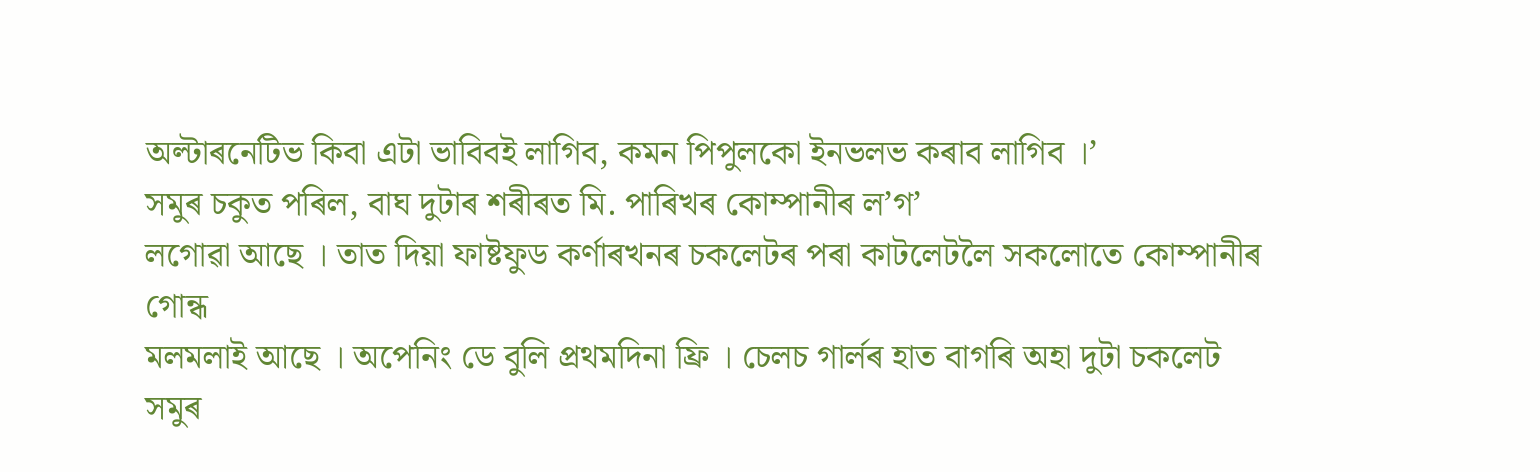অল্টাৰনেটিভ কিবা এটা ভাবিবই লাগিব, কমন পিপুলকো ইনভলভ কৰাব লাগিব ।’
সমুৰ চকুত পৰিল, বাঘ দুটাৰ শৰীৰত মি. পাৰিখৰ কোম্পানীৰ ল’গ’
লগোৱা আছে । তাত দিয়া ফাষ্টফুড কৰ্ণাৰখনৰ চকলেটৰ পৰা কাটলেটলৈ সকলোতে কোম্পানীৰ গোন্ধ
মলমলাই আছে । অপেনিং ডে বুলি প্ৰথমদিনা ফ্ৰি । চেলচ গাৰ্লৰ হাত বাগৰি অহা দুটা চকলেট
সমুৰ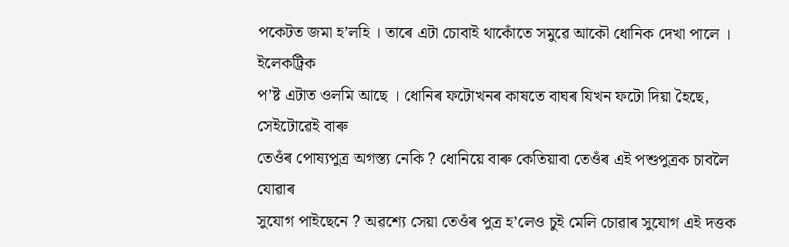পকেটত জমা হ’লহি । তাৰে এটা চোবাই থাকোঁতে সমুৱে আকৌ ধোনিক দেখা পালে । ইলেকট্ৰিক
প’ষ্ট এটাত ওলমি আছে । ধোনিৰ ফটোখনৰ কাষতে বাঘৰ যিখন ফটো দিয়া হৈছে, সেইটোৱেই বাৰু
তেওঁৰ পোষ্যপুত্ৰ অগস্ত্য নেকি ? ধোনিয়ে বাৰু কেতিয়াবা তেওঁৰ এই পশুপুত্ৰক চাবলৈ যোৱাৰ
সুযোগ পাইছেনে ? অৱশ্যে সেয়া তেওঁৰ পুত্ৰ হ’লেও চুই মেলি চোৱাৰ সুযোগ এই দত্তক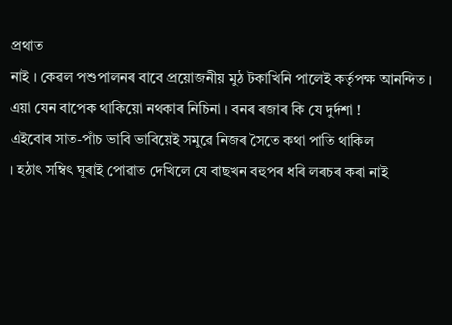প্ৰথাত
নাই । কেৱল পশুপালনৰ বাবে প্ৰয়োজনীয় মুঠ টকাখিনি পালেই কৰ্তৃপক্ষ আনন্দিত । এয়া যেন বাপেক থাকিয়ো নথকাৰ নিচিনা । বনৰ ৰজাৰ কি যে দুৰ্দশা !
এইবোৰ সাত-পাঁচ ভাবি ভাবিয়েই সমুৱে নিজৰ সৈতে কথা পাতি থাকিল
। হঠাৎ সম্বিৎ ঘূৰাই পোৱাত দেখিলে যে বাছখন বহুপৰ ধৰি লৰচৰ কৰা নাই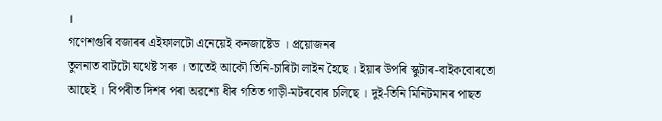।
গণেশগুৰি বজাৰৰ এইফালটো এনেয়েই কনজাষ্টেড । প্ৰয়োজনৰ
তুলনাত বাটটো যথেষ্ট সৰু । তাতেই আকৌ তিনি-চাৰিটা লাইন হৈছে । ইয়াৰ উপৰি স্কুটাৰ-বাইকবোৰতো
আছেই । বিপৰীত দিশৰ পৰা অৱশ্যে ধীৰ গতিত গাড়ী-মটৰবোৰ চলিছে । দুই-তিনি মিনিটমানৰ পাছত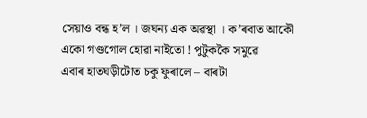সেয়াও বন্ধ হ’ল । জঘন্য এক অৱস্থা । ক’ৰবাত আকৌ একো গণ্ডগোল হোৱা নাইতো ! পুটুককৈ সমুৱে
এবাৰ হাতঘড়ীটোত চকু ফুৰালে – বাৰটা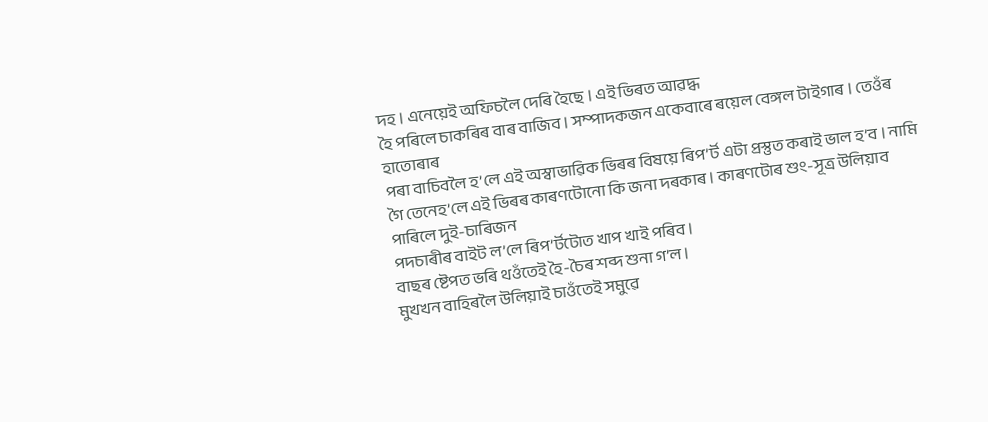দহ । এনেয়েই অফিচলৈ দেৰি হৈছে । এই ভিৰত আৱদ্ধ
হৈ পৰিলে চাকৰিৰ বাৰ বাজিব । সম্পাদকজন একেবাৰে ৰয়েল বেঙ্গল টাইগাৰ । তেওঁৰ হাতোৰাৰ
পৰা বাচিবলৈ হ’লে এই অস্বাভাৱিক ভিৰৰ বিষয়ে ৰিপ’ৰ্ট এটা প্ৰস্তুত কৰাই ভাল হ’ব । নামি
গৈ তেনেহ’লে এই ভিৰৰ কাৰণটোনো কি জনা দৰকাৰ । কাৰণটোৰ শুং-সূত্ৰ উলিয়াব পাৰিলে দুই-চাৰিজন
পদচাৰীৰ বাইট ল’লে ৰিপ’ৰ্টটোত খাপ খাই পৰিব ।
বাছৰ ষ্টেপত ভৰি থওঁতেই হৈ-চৈৰ শব্দ শুনা গ’ল ।
মুখখন বাহিৰলৈ উলিয়াই চাওঁতেই সমুৱে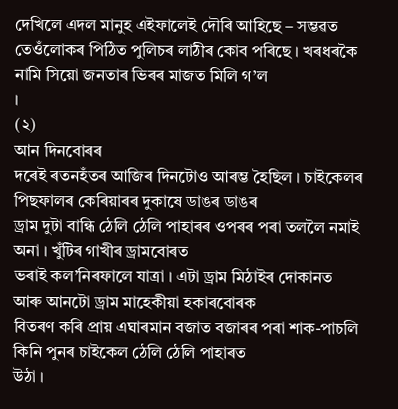দেখিলে এদল মানুহ এইফালেই দৌৰি আহিছে – সম্ভৱত
তেওঁলোকৰ পিঠিত পুলিচৰ লাঠীৰ কোব পৰিছে । খৰধৰকৈ নামি সিয়ো জনতাৰ ভিৰৰ মাজত মিলি গ’ল
।
(২)
আন দিনবোৰৰ
দৰেই ৰতনহঁতৰ আজিৰ দিনটোও আৰম্ভ হৈছিল । চাইকেলৰ পিছফালৰ কেৰিয়াৰৰ দুকাষে ডাঙৰ ডাঙৰ
ড্ৰাম দুটা বান্ধি ঠেলি ঠেলি পাহাৰৰ ওপৰৰ পৰা তললৈ নমাই অনা । খুঁটিৰ গাখীৰ ড্ৰামবোৰত
ভৰাই কল’নিৰফালে যাত্ৰা । এটা ড্ৰাম মিঠাইৰ দোকানত আৰু আনটো ড্ৰাম মাহেকীয়া হকাৰবোৰক
বিতৰণ কৰি প্ৰায় এঘাৰমান বজাত বজাৰৰ পৰা শাক-পাচলি কিনি পুনৰ চাইকেল ঠেলি ঠেলি পাহাৰত
উঠা ।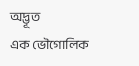অদ্ভূত
এক ভৌগোলিক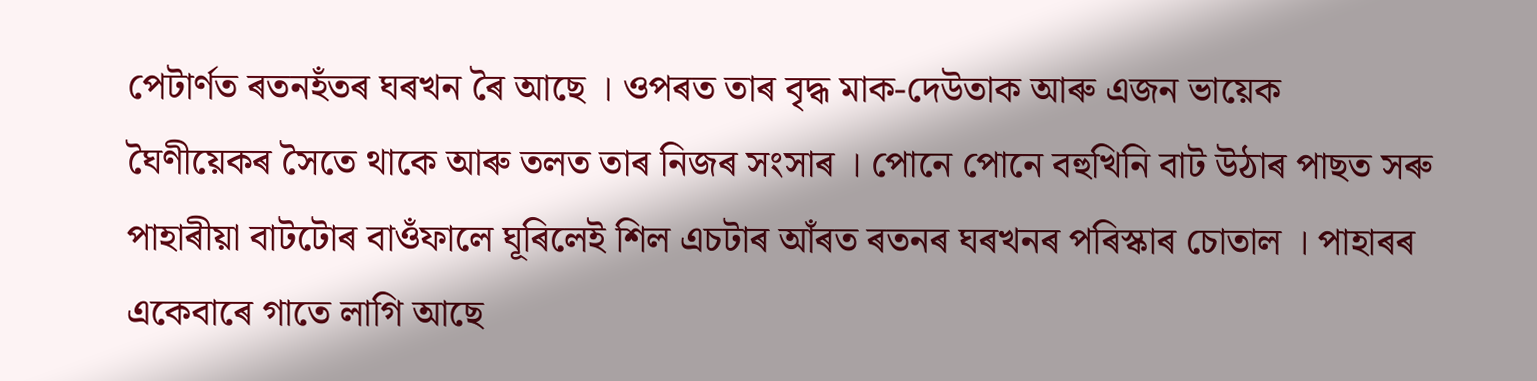পেটাৰ্ণত ৰতনহঁতৰ ঘৰখন ৰৈ আছে । ওপৰত তাৰ বৃদ্ধ মাক-দেউতাক আৰু এজন ভায়েক
ঘৈণীয়েকৰ সৈতে থাকে আৰু তলত তাৰ নিজৰ সংসাৰ । পোনে পোনে বহুখিনি বাট উঠাৰ পাছত সৰু
পাহাৰীয়া বাটটোৰ বাওঁফালে ঘূৰিলেই শিল এচটাৰ আঁৰত ৰতনৰ ঘৰখনৰ পৰিস্কাৰ চোতাল । পাহাৰৰ
একেবাৰে গাতে লাগি আছে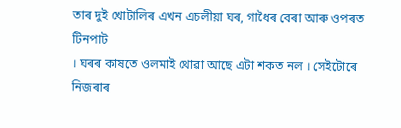তাৰ দুই খোটালিৰ এখন এচলীয়া ঘৰ, গাধৈৰ বেৰা আৰু ওপৰত টিনপাট
। ঘৰৰ কাষতে ওলমাই থোৱা আছে এটা শকত নল । সেইটোৰে নিজৰাৰ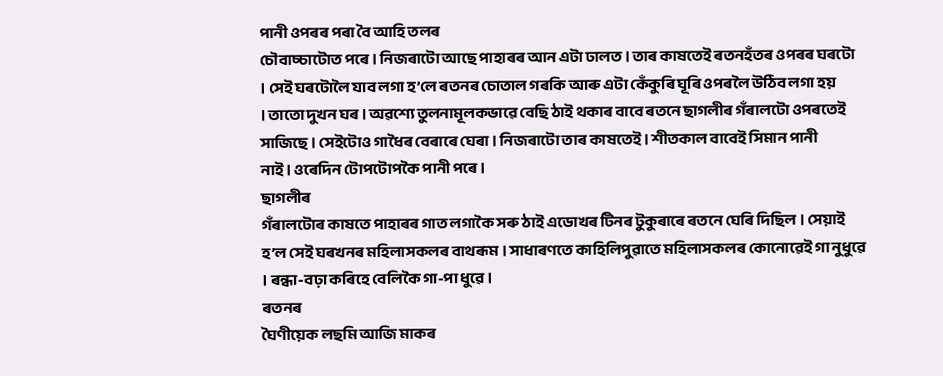পানী ওপৰৰ পৰা বৈ আহি তলৰ
চৌবাচ্চাটোত পৰে । নিজৰাটো আছে পাহাৰৰ আন এটা ঢালত । তাৰ কাষতেই ৰতনহঁতৰ ওপৰৰ ঘৰটো
। সেই ঘৰটোলৈ যাব লগা হ’লে ৰতনৰ চোতাল গৰকি আৰু এটা কেঁকুৰি ঘূৰি ওপৰলৈ উঠিব লগা হয়
। তাতো দুখন ঘৰ । অৱশ্যে তুলনামূলকভাৱে বেছি ঠাই থকাৰ বাবে ৰতনে ছাগলীৰ গঁৰালটো ওপৰতেই
সাজিছে । সেইটোও গাধৈৰ বেৰাৰে ঘেৰা । নিজৰাটো তাৰ কাষতেই । শীতকাল বাবেই সিমান পানী
নাই । ওৰেদিন টোপটোপকৈ পানী পৰে ।
ছাগলীৰ
গঁৰালটোৰ কাষতে পাহাৰৰ গাত লগাকৈ সৰু ঠাই এডোখৰ টিনৰ টুকুৰাৰে ৰতনে ঘেৰি দিছিল । সেয়াই
হ’ল সেই ঘৰখনৰ মহিলাসকলৰ বাথৰূম । সাধাৰণতে কাহিলিপুৱাতে মহিলাসকলৰ কোনোৱেই গা নুধুৱে
। ৰন্ধা-বঢ়া কৰিহে বেলিকৈ গা-পা ধুৱে ।
ৰতনৰ
ঘৈণীয়েক লছমি আজি মাকৰ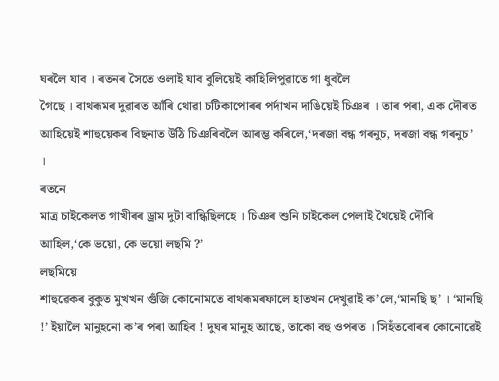ঘৰলৈ যাব । ৰতনৰ সৈতে ওলাই যাব বুলিয়েই কাহিলিপুৱাতে গা ধুবলৈ
গৈছে । বাথৰূমৰ দুৱাৰত আঁৰি থোৱা চটিকাপোৰৰ পৰ্দাখন দাঙিয়েই চিঞৰ । তাৰ পৰা, এক দৌৰত
আহিয়েই শাহুয়েকৰ বিছনাত উঠি চিঞৰিবলৈ আৰম্ভ কৰিলে,‘দৰজা বন্ধ গৰনুচ, দৰজা বন্ধ গৰনুচ’
।
ৰতনে
মাত্ৰ চাইকেলত গাখীৰৰ ড্ৰাম দুটা বান্ধিছিলহে । চিঞৰ শুনি চাইকেল পেলাই থৈয়েই দৌৰি
আহিল,‘কে ভয়ো, কে ভয়ো লছমি ?’
লছমিয়ে
শাহুৱেকৰ বুকুত মুখখন গুঁজি কোনোমতে বাথৰূমৰফালে হাতখন দেখুৱাই ক’লে,‘মানছি ছ’ । ‘মানছি
!’ ইয়ালৈ মানুহনো ক’ৰ পৰা আহিব ! দুঘৰ মানুহ আছে, তাকো বহু ওপৰত । সিহঁতবোৰৰ কোনোৱেই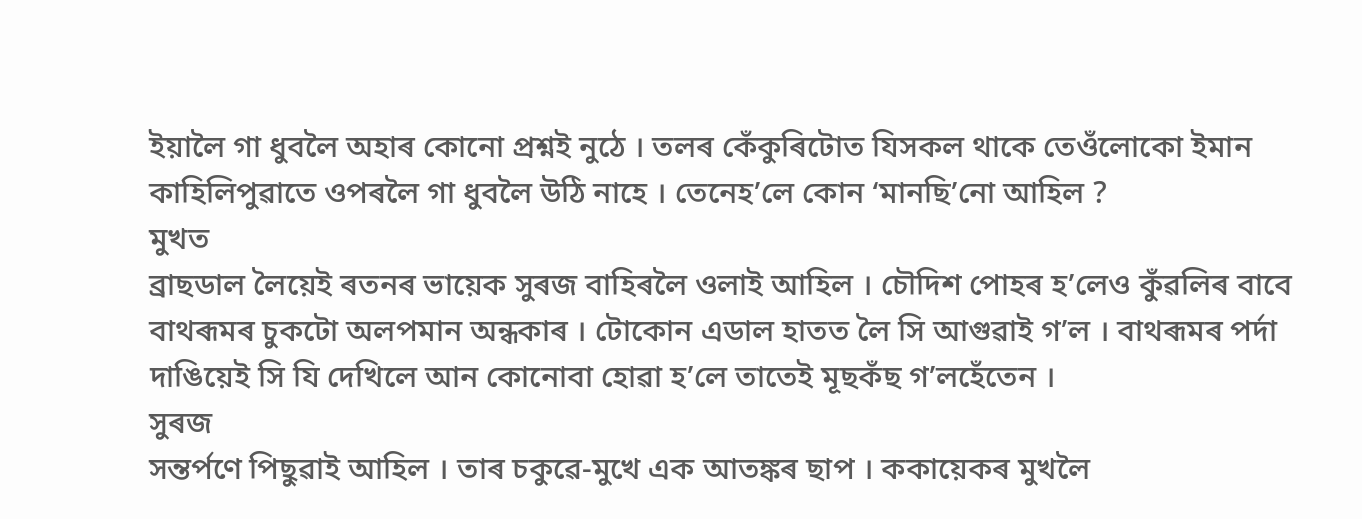ইয়ালৈ গা ধুবলৈ অহাৰ কোনো প্ৰশ্নই নুঠে । তলৰ কেঁকুৰিটোত যিসকল থাকে তেওঁলোকো ইমান
কাহিলিপুৱাতে ওপৰলৈ গা ধুবলৈ উঠি নাহে । তেনেহ’লে কোন ‘মানছি’নো আহিল ?
মুখত
ব্ৰাছডাল লৈয়েই ৰতনৰ ভায়েক সুৰজ বাহিৰলৈ ওলাই আহিল । চৌদিশ পোহৰ হ’লেও কুঁৱলিৰ বাবে
বাথৰূমৰ চুকটো অলপমান অন্ধকাৰ । টোকোন এডাল হাতত লৈ সি আগুৱাই গ’ল । বাথৰূমৰ পৰ্দা
দাঙিয়েই সি যি দেখিলে আন কোনোবা হোৱা হ’লে তাতেই মূছকঁছ গ’লহেঁতেন ।
সুৰজ
সন্তৰ্পণে পিছুৱাই আহিল । তাৰ চকুৱে-মুখে এক আতঙ্কৰ ছাপ । ককায়েকৰ মুখলৈ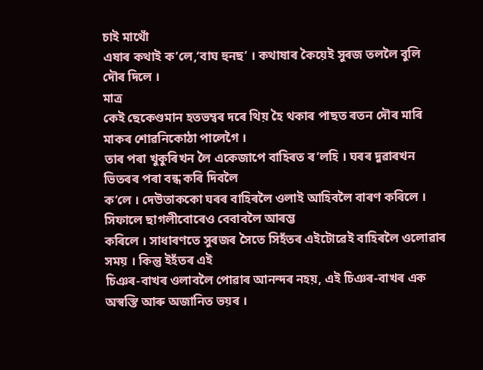চাই মাথোঁ
এষাৰ কথাই ক’লে,‘বাঘ হুনছ’ । কথাষাৰ কৈয়েই সুৰজ তললৈ বুলি দৌৰ দিলে ।
মাত্ৰ
কেই ছেকেণ্ডমান হতভম্বৰ দৰে থিয় হৈ থকাৰ পাছত ৰতন দৌৰ মাৰি মাকৰ শোৱনিকোঠা পালেগৈ ।
তাৰ পৰা খুকুৰিখন লৈ একেজাপে বাহিৰত ৰ’লহি । ঘৰৰ দুৱাৰখন ভিতৰৰ পৰা বন্ধ কৰি দিবলৈ
ক’লে । দেউতাককো ঘৰৰ বাহিৰলৈ ওলাই আহিবলৈ বাৰণ কৰিলে । সিফালে ছাগলীবোৰেও বেবাবলৈ আৰম্ভ
কৰিলে । সাধাৰণতে সুৰজৰ সৈতে সিহঁতৰ এইটোৱেই বাহিৰলৈ ওলোৱাৰ সময় । কিন্তু ইহঁতৰ এই
চিঞৰ-বাখৰ ওলাবলৈ পোৱাৰ আনন্দৰ নহয়, এই চিঞৰ-বাখৰ এক অস্বস্তি আৰু অজানিত ভয়ৰ ।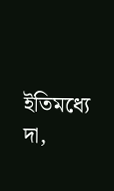ইতিমধ্যে
দা,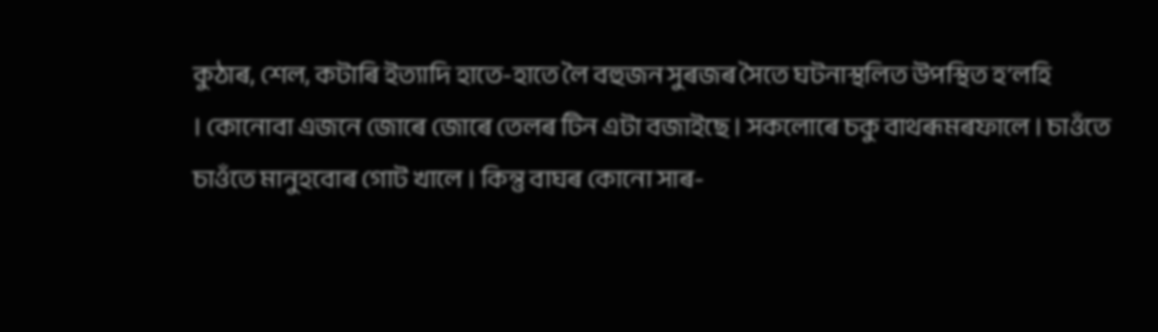কুঠাৰ, শেল, কটাৰি ইত্যাদি হাতে-হাতে লৈ বহুজন সুৰজৰ সৈতে ঘটনাস্থলিত উপস্থিত হ’লহি
। কোনোবা এজনে জোৰে জোৰে তেলৰ টিন এটা বজাইছে । সকলোৰে চকু বাথৰূমৰফালে । চাওঁতে
চাওঁতে মানুহবোৰ গোট খালে । কিন্তু বাঘৰ কোনো সাৰ-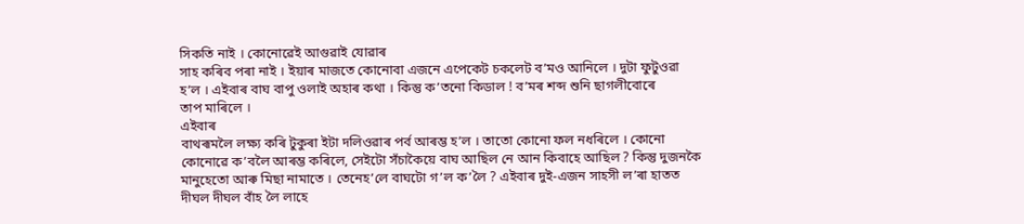সিকতি নাই । কোনোৱেই আগুৱাই যোৱাৰ
সাহ কৰিব পৰা নাই । ইয়াৰ মাজতে কোনোবা এজনে এপেকেট চকলেট ব’মও আনিলে । দুটা ফুটুওৱা
হ’ল । এইবাৰ বাঘ বাপু ওলাই অহাৰ কথা । কিন্তু ক’তনো কিডাল ! ব’মৰ শব্দ শুনি ছাগলীবোৰে
তাপ মাৰিলে ।
এইবাৰ
বাথৰূমলৈ লক্ষ্য কৰি টুকুৰা ইটা দলিওৱাৰ পৰ্ব আৰম্ভ হ’ল । তাতো কোনো ফল নধৰিলে । কোনো
কোনোৱে ক’বলৈ আৰম্ভ কৰিলে, সেইটো সঁচাকৈয়ে বাঘ আছিল নে আন কিবাহে আছিল ? কিন্তু দুজনকৈ
মানুহেতো আৰু মিছা নামাতে । তেনেহ’লে বাঘটো গ’ল ক’লৈ ? এইবাৰ দুই-এজন সাহসী ল’ৰা হাতত
দীঘল দীঘল বাঁহ লৈ লাহে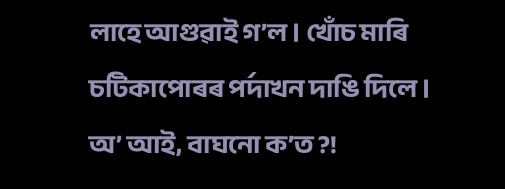লাহে আগুৱাই গ’ল । খোঁচ মাৰি চটিকাপোৰৰ পৰ্দাখন দাঙি দিলে ।
অ’ আই, বাঘনো ক’ত ?!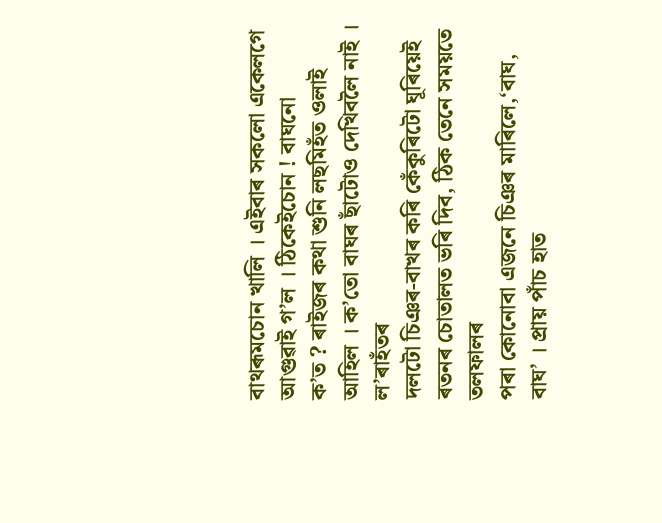বাথৰূমচোন খালি । এইবাৰ সকলো একেলগে আগুৱাই গ’ল । ঠিকেইচোন ! বাঘনো
ক’ত ? ৰাইজৰ কথা শুনি লছমিহঁত ওলাই আহিল । ক’তো বাঘৰ ছাঁটোও দেখিবলৈ নাই ।
ল’ৰাহঁতৰ
দলটো চিঞৰ-বাখৰ কৰি কেঁকুৰিটো ঘূৰিয়েই ৰতনৰ চোতালত ভৰি দিব, ঠিক তেনে সময়তে তলফালৰ
পৰা কোনোবা এজনে চিঞৰ মাৰিলে,‘বাঘ, বাঘ’ । প্ৰায় পাঁচ হাত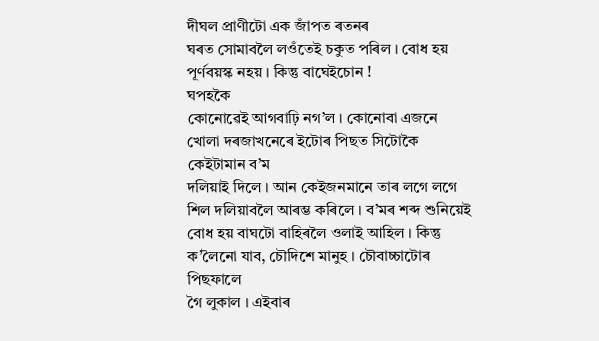দীঘল প্ৰাণীটো এক জাঁপত ৰতনৰ
ঘৰত সোমাবলৈ লওঁতেই চকুত পৰিল । বোধ হয় পূৰ্ণবয়স্ক নহয় । কিন্তু বাঘেইচোন !
ঘপহকৈ
কোনোৱেই আগবাঢ়ি নগ’ল । কোনোবা এজনে খোলা দৰজাখনেৰে ইটোৰ পিছত সিটোকৈ কেইটামান ব’ম
দলিয়াই দিলে । আন কেইজনমানে তাৰ লগে লগে শিল দলিয়াবলৈ আৰম্ভ কৰিলে । ব’মৰ শব্দ শুনিয়েই
বোধ হয় বাঘটো বাহিৰলৈ ওলাই আহিল । কিন্তু ক’লৈনো যাব, চৌদিশে মানুহ । চৌবাচ্চাটোৰ পিছফালে
গৈ লুকাল । এইবাৰ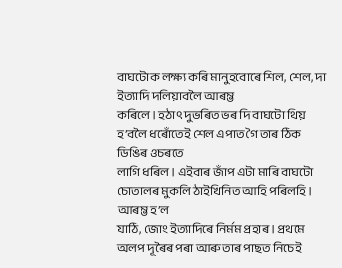বাঘটোক লক্ষ্য কৰি মানুহবোৰে শিল, শেল, দা ইত্যাদি দলিয়াবলৈ আৰম্ভ
কৰিলে । হঠাৎ দুভৰিত ভৰ দি বাঘটো থিয় হ’বলৈ ধৰোঁতেই শেল এপাত গৈ তাৰ ঠিক ডিঙিৰ ওচৰতে
লাগি ধৰিল । এইবাৰ জাঁপ এটা মাৰি বাঘটো চোতালৰ মুকলি ঠাইখিনিত আহি পৰিলহি । আৰম্ভ হ’ল
যাঠি, জোং ইত্যাদিৰে নিৰ্মম প্ৰহাৰ । প্ৰথমে অলপ দূৰৈৰ পৰা আৰু তাৰ পাছত নিচেই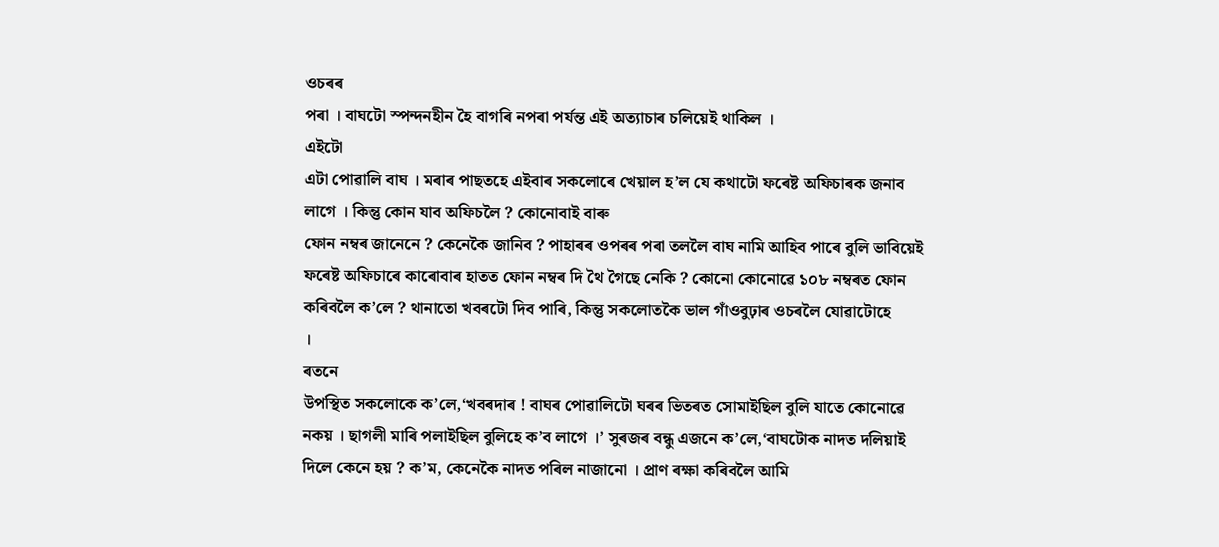ওচৰৰ
পৰা । বাঘটো স্পন্দনহীন হৈ বাগৰি নপৰা পৰ্যন্ত এই অত্যাচাৰ চলিয়েই থাকিল ।
এইটো
এটা পোৱালি বাঘ । মৰাৰ পাছতহে এইবাৰ সকলোৰে খেয়াল হ’ল যে কথাটো ফৰেষ্ট অফিচাৰক জনাব
লাগে । কিন্তু কোন যাব অফিচলৈ ? কোনোবাই বাৰু
ফোন নম্বৰ জানেনে ? কেনেকৈ জানিব ? পাহাৰৰ ওপৰৰ পৰা তললৈ বাঘ নামি আহিব পাৰে বুলি ভাবিয়েই
ফৰেষ্ট অফিচাৰে কাৰোবাৰ হাতত ফোন নম্বৰ দি থৈ গৈছে নেকি ? কোনো কোনোৱে ১০৮ নম্বৰত ফোন
কৰিবলৈ ক’লে ? থানাতো খবৰটো দিব পাৰি, কিন্তু সকলোতকৈ ভাল গাঁওবুঢ়াৰ ওচৰলৈ যোৱাটোহে
।
ৰতনে
উপস্থিত সকলোকে ক’লে,‘খবৰদাৰ ! বাঘৰ পোৱালিটো ঘৰৰ ভিতৰত সোমাইছিল বুলি যাতে কোনোৱে
নকয় । ছাগলী মাৰি পলাইছিল বুলিহে ক’ব লাগে ।’ সুৰজৰ বন্ধু এজনে ক’লে,‘বাঘটোক নাদত দলিয়াই
দিলে কেনে হয় ? ক’ম, কেনেকৈ নাদত পৰিল নাজানো । প্ৰাণ ৰক্ষা কৰিবলৈ আমি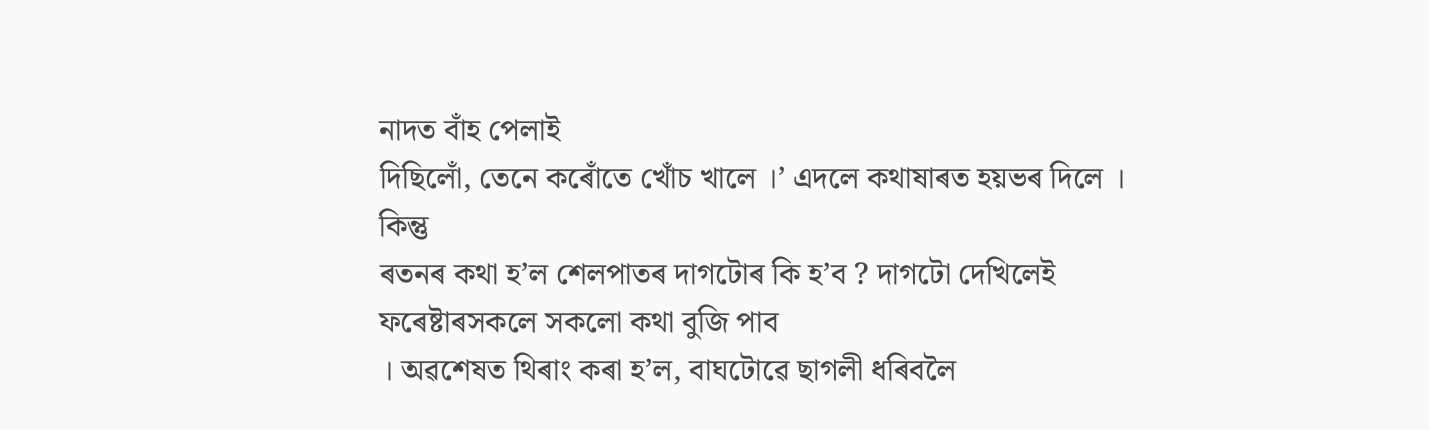নাদত বাঁহ পেলাই
দিছিলোঁ, তেনে কৰোঁতে খোঁচ খালে ।’ এদলে কথাষাৰত হয়ভৰ দিলে ।
কিন্তু
ৰতনৰ কথা হ’ল শেলপাতৰ দাগটোৰ কি হ’ব ? দাগটো দেখিলেই ফৰেষ্টাৰসকলে সকলো কথা বুজি পাব
। অৱশেষত থিৰাং কৰা হ’ল, বাঘটোৱে ছাগলী ধৰিবলৈ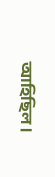আহিছিল ।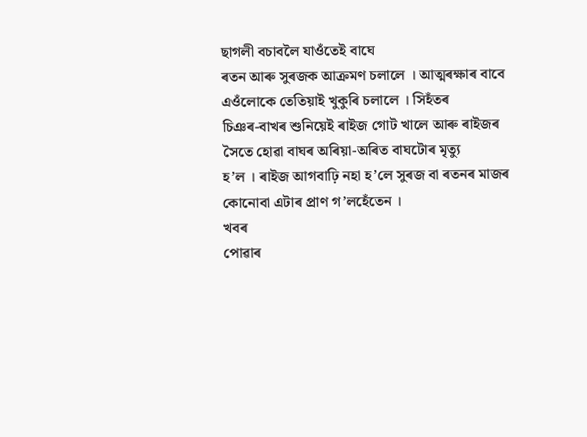ছাগলী বচাবলৈ যাওঁতেই বাঘে
ৰতন আৰু সুৰজক আক্ৰমণ চলালে । আত্মৰক্ষাৰ বাবে এওঁলোকে তেতিয়াই খুকুৰি চলালে । সিহঁতৰ
চিঞৰ-বাখৰ শুনিয়েই ৰাইজ গোট খালে আৰু ৰাইজৰ সৈতে হোৱা বাঘৰ অৰিয়া-অৰিত বাঘটোৰ মৃত্যু
হ’ল । ৰাইজ আগবাঢ়ি নহা হ’লে সুৰজ বা ৰতনৰ মাজৰ কোনোবা এটাৰ প্ৰাণ গ’লহেঁতেন ।
খবৰ
পোৱাৰ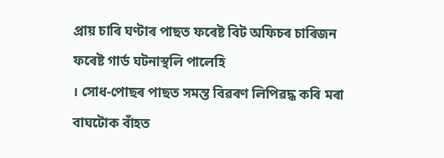প্ৰায় চাৰি ঘণ্টাৰ পাছত ফৰেষ্ট বিট অফিচৰ চাৰিজন ফৰেষ্ট গাৰ্ড ঘটনাস্থলি পালেহি
। সোধ-পোছৰ পাছত সমস্ত বিৱৰণ লিপিৱদ্ধ কৰি মৰা বাঘটোক বাঁহত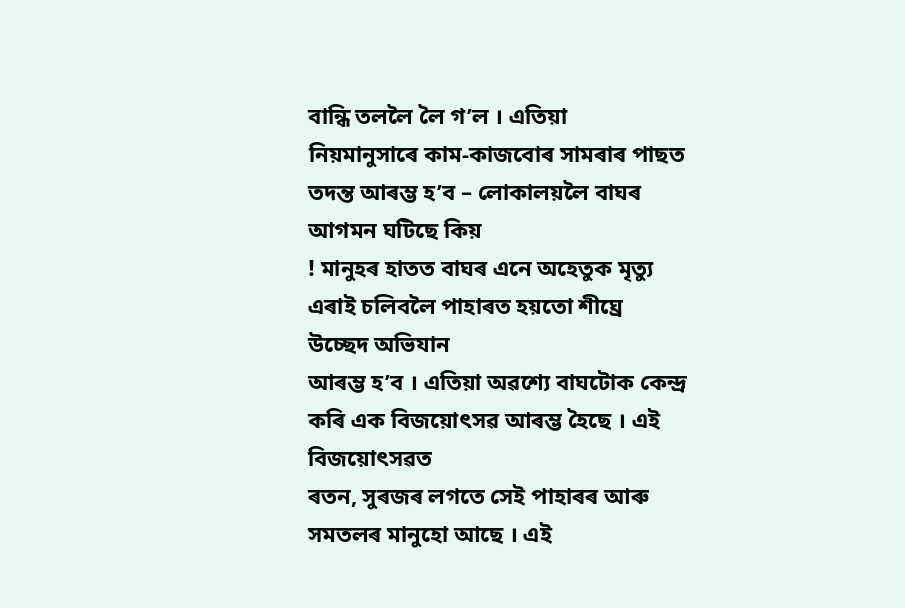বান্ধি তললৈ লৈ গ’ল । এতিয়া
নিয়মানুসাৰে কাম-কাজবোৰ সামৰাৰ পাছত তদন্ত আৰম্ভ হ’ব – লোকালয়লৈ বাঘৰ আগমন ঘটিছে কিয়
! মানুহৰ হাতত বাঘৰ এনে অহেতুক মৃত্যু এৰাই চলিবলৈ পাহাৰত হয়তো শীঘ্ৰে উচ্ছেদ অভিযান
আৰম্ভ হ’ব । এতিয়া অৱশ্যে বাঘটোক কেন্দ্ৰ কৰি এক বিজয়োৎসৱ আৰম্ভ হৈছে । এই বিজয়োৎসৱত
ৰতন, সুৰজৰ লগতে সেই পাহাৰৰ আৰু সমতলৰ মানুহো আছে । এই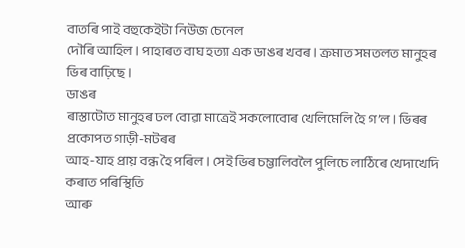বাতৰি পাই বহুকেইটা নিউজ চেনেল
দৌৰি আহিল । পাহাৰত বাঘ হত্যা এক ডাঙৰ খবৰ । ক্ৰমাত সমতলত মানুহৰ ভিৰ বাঢ়িছে ।
ডাঙৰ
ৰাস্তাটোত মানুহৰ ঢল বোৱা মাত্ৰেই সকলোবোৰ খেলিমেলি হৈ গ’ল । ভিৰৰ প্ৰকোপত গাড়ী-মটৰৰ
আহ-যাহ প্ৰায় বন্ধ হৈ পৰিল । সেই ভিৰ চম্ভালিবলৈ পুলিচে লাঠিৰে খেদাখেদি কৰাত পৰিস্থিতি
আৰু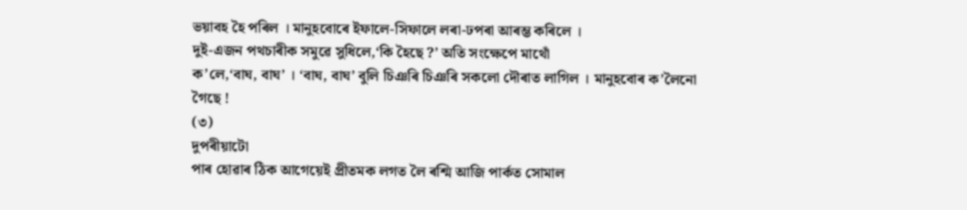ভয়াবহ হৈ পৰিল । মানুহবোৰে ইফালে-সিফালে লৰা-ঢপৰা আৰম্ভ কৰিলে ।
দুই-এজন পথচাৰীক সমুৱে সুধিলে,‘কি হৈছে ?’ অতি সংক্ষেপে মাথোঁ
ক’লে,‘বাঘ, বাঘ’ । ‘বাঘ, বাঘ’ বুলি চিঞৰি চিঞৰি সকলো দৌৰাত লাগিল । মানুহবোৰ ক’লৈনো
গৈছে !
(৩)
দুপৰীয়াটো
পাৰ হোৱাৰ ঠিক আগেয়েই প্ৰীতমক লগত লৈ ৰশ্মি আজি পাৰ্কত সোমাল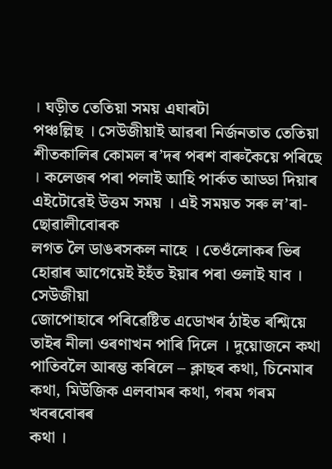। ঘড়ীত তেতিয়া সময় এঘাৰটা
পঞ্চল্লিছ । সেউজীয়াই আৱৰা নিৰ্জনতাত তেতিয়া শীতকালিৰ কোমল ৰ’দৰ পৰশ বাৰুকৈয়ে পৰিছে
। কলেজৰ পৰা পলাই আহি পাৰ্কত আড্ডা দিয়াৰ এইটোৱেই উত্তম সময় । এই সময়ত সৰু ল’ৰা-ছোৱালীবোৰক
লগত লৈ ডাঙৰসকল নাহে । তেওঁলোকৰ ভিৰ হোৱাৰ আগেয়েই ইহঁত ইয়াৰ পৰা ওলাই যাব । সেউজীয়া
জোপোহাৰে পৰিৱেষ্টিত এডোখৰ ঠাইত ৰশ্মিয়ে তাইৰ নীলা ওৰণাখন পাৰি দিলে । দুয়োজনে কথা
পাতিবলৈ আৰম্ভ কৰিলে – ক্লাছৰ কথা, চিনেমাৰ কথা, মিউজিক এলবামৰ কথা, গৰম গৰম খবৰবোৰৰ
কথা ।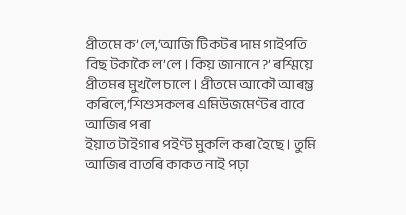প্ৰীতমে ক’লে,‘আজি টিকটৰ দাম গাইপতি বিছ টকাকৈ ল’লে । কিয় জানানে ?’ ৰশ্মিয়ে
প্ৰীতমৰ মুখলৈ চালে । প্ৰীতমে আকৌ আৰম্ভ কৰিলে,‘শিশুসকলৰ এমিউজমেণ্টৰ বাবে আজিৰ পৰা
ইয়াত টাইগাৰ পইণ্ট মুকলি কৰা হৈছে । তুমি আজিৰ বাতৰি কাকত নাই পঢ়া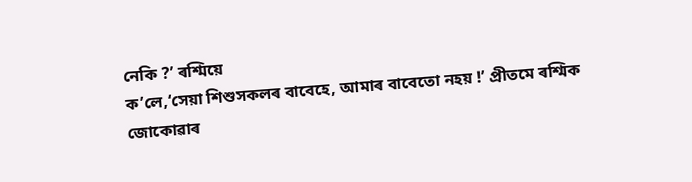নেকি ?’ ৰশ্মিয়ে
ক’লে,‘সেয়া শিশুসকলৰ বাবেহে, আমাৰ বাবেতো নহয় !’ প্ৰীতমে ৰশ্মিক জোকোৱাৰ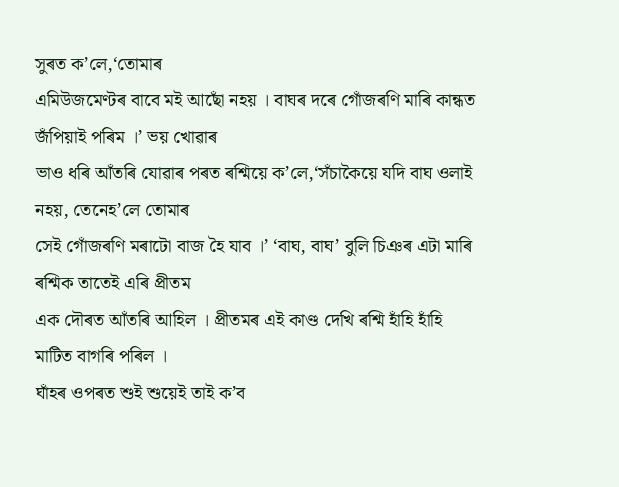সুৰত ক’লে,‘তোমাৰ
এমিউজমেণ্টৰ বাবে মই আছোঁ নহয় । বাঘৰ দৰে গোঁজৰণি মাৰি কান্ধত জঁপিয়াই পৰিম ।’ ভয় খোৱাৰ
ভাও ধৰি আঁতৰি যোৱাৰ পৰত ৰশ্মিয়ে ক’লে,‘সঁচাকৈয়ে যদি বাঘ ওলাই নহয়, তেনেহ’লে তোমাৰ
সেই গোঁজৰণি মৰাটো বাজ হৈ যাব ।’ ‘বাঘ, বাঘ’ বুলি চিঞৰ এটা মাৰি ৰশ্মিক তাতেই এৰি প্ৰীতম
এক দৌৰত আঁতৰি আহিল । প্ৰীতমৰ এই কাণ্ড দেখি ৰশ্মি হাঁহি হাঁহি মাটিত বাগৰি পৰিল ।
ঘাঁহৰ ওপৰত শুই শুয়েই তাই ক’ব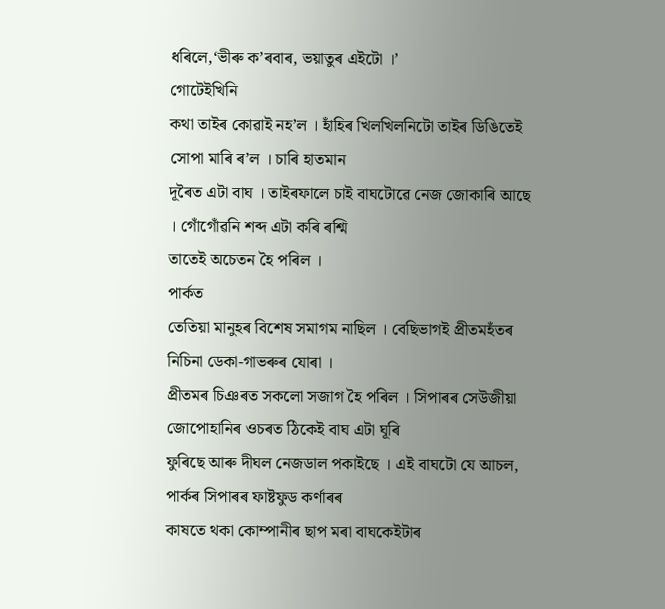ধৰিলে,‘ভীৰু ক’ৰবাৰ, ভয়াতুৰ এইটো ।’
গোটেইখিনি
কথা তাইৰ কোৱাই নহ’ল । হাঁহিৰ খিলখিলনিটো তাইৰ ডিঙিতেই সোপা মাৰি ৰ’ল । চাৰি হাতমান
দূৰৈত এটা বাঘ । তাইৰফালে চাই বাঘটোৱে নেজ জোকাৰি আছে । গোঁগোঁৱনি শব্দ এটা কৰি ৰশ্মি
তাতেই অচেতন হৈ পৰিল ।
পাৰ্কত
তেতিয়া মানুহৰ বিশেষ সমাগম নাছিল । বেছিভাগই প্ৰীতমহঁতৰ নিচিনা ডেকা-গাভৰুৰ যোৰা ।
প্ৰীতমৰ চিঞৰত সকলো সজাগ হৈ পৰিল । সিপাৰৰ সেউজীয়া জোপোহানিৰ ওচৰত ঠিকেই বাঘ এটা ঘূৰি
ফুৰিছে আৰু দীঘল নেজডাল পকাইছে । এই বাঘটো যে আচল, পাৰ্কৰ সিপাৰৰ ফাষ্টফুড কৰ্ণাৰৰ
কাষতে থকা কোম্পানীৰ ছাপ মৰা বাঘকেইটাৰ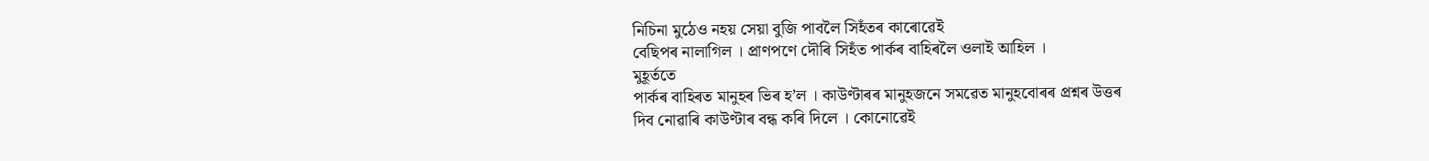নিচিনা মুঠেও নহয় সেয়া বুজি পাবলৈ সিহঁতৰ কাৰোৱেই
বেছিপৰ নালাগিল । প্ৰাণপণে দৌৰি সিহঁত পাৰ্কৰ বাহিৰলৈ ওলাই আহিল ।
মুহূৰ্ততে
পাৰ্কৰ বাহিৰত মানুহৰ ভিৰ হ’ল । কাউণ্টাৰৰ মানুহজনে সমৱেত মানুহবোৰৰ প্ৰশ্নৰ উত্তৰ
দিব নোৱাৰি কাউণ্টাৰ বন্ধ কৰি দিলে । কোনোৱেই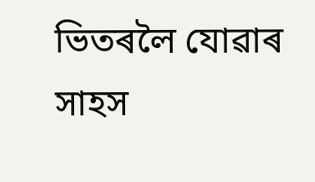ভিতৰলৈ যোৱাৰ সাহস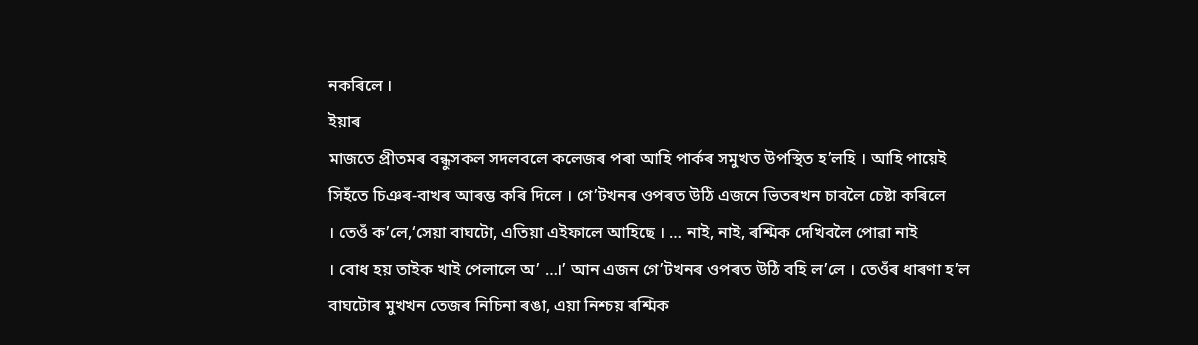নকৰিলে ।
ইয়াৰ
মাজতে প্ৰীতমৰ বন্ধুসকল সদলবলে কলেজৰ পৰা আহি পাৰ্কৰ সমুখত উপস্থিত হ’লহি । আহি পায়েই
সিহঁতে চিঞৰ-বাখৰ আৰম্ভ কৰি দিলে । গে’টখনৰ ওপৰত উঠি এজনে ভিতৰখন চাবলৈ চেষ্টা কৰিলে
। তেওঁ ক’লে,‘সেয়া বাঘটো, এতিয়া এইফালে আহিছে । … নাই, নাই, ৰশ্মিক দেখিবলৈ পোৱা নাই
। বোধ হয় তাইক খাই পেলালে অ’ …।’ আন এজন গে’টখনৰ ওপৰত উঠি বহি ল’লে । তেওঁৰ ধাৰণা হ’ল
বাঘটোৰ মুখখন তেজৰ নিচিনা ৰঙা, এয়া নিশ্চয় ৰশ্মিক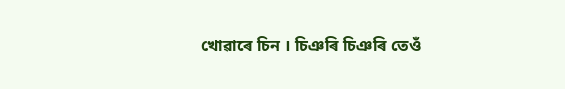খোৱাৰে চিন । চিঞৰি চিঞৰি তেওঁ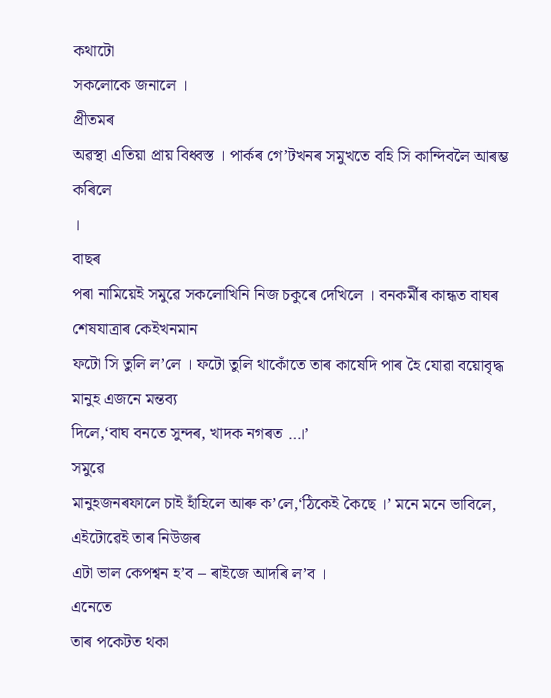কথাটো
সকলোকে জনালে ।
প্ৰীতমৰ
অৱস্থা এতিয়া প্ৰায় বিধ্বস্ত । পাৰ্কৰ গে’টখনৰ সমুখতে বহি সি কান্দিবলৈ আৰম্ভ কৰিলে
।
বাছৰ
পৰা নামিয়েই সমুৱে সকলোখিনি নিজ চকুৰে দেখিলে । বনকৰ্মীৰ কান্ধত বাঘৰ শেষযাত্ৰাৰ কেইখনমান
ফটো সি তুলি ল’লে । ফটো তুলি থাকোঁতে তাৰ কাষেদি পাৰ হৈ যোৱা বয়োবৃদ্ধ মানুহ এজনে মন্তব্য
দিলে,‘বাঘ বনতে সুন্দৰ, খাদক নগৰত …।’
সমুৱে
মানুহজনৰফালে চাই হাঁহিলে আৰু ক’লে,‘ঠিকেই কৈছে ।’ মনে মনে ভাবিলে, এইটোৱেই তাৰ নিউজৰ
এটা ভাল কেপশ্বন হ’ব – ৰাইজে আদৰি ল’ব ।
এনেতে
তাৰ পকেটত থকা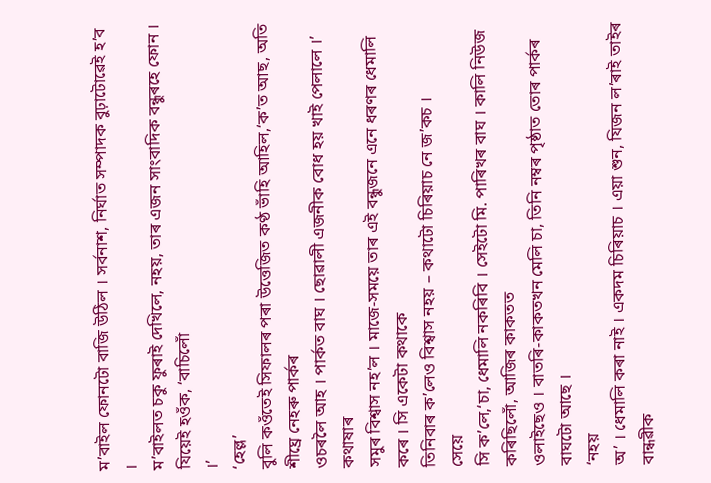ম’বাইল ফোনটো বাজি উঠিল । সৰ্বনাশ, নিৰ্ঘাত সম্পাদক বুঢ়াটোৱেই হ’ব ।
ম’বাইলত চকু ফুৰাই দেখিলে, নহয়, তাৰ এজন সাংবাদিক বন্ধুৰহে ফোন । যিয়েই হওঁক, ‘বাচিলোঁ
।’
‘হেল্ল’
বুলি কওঁতেই সিফালৰ পৰা উত্তেজিত কণ্ঠ ভাঁহি আহিল,‘ক’ত আছ, অতি শীঘ্ৰে নেহৰু পাৰ্কৰ
ওচৰলৈ আহ । পাৰ্কত বাঘ । ছোৱালী এজনীক বোধ হয় খাই পেলালে ।’
কথাষাৰ
সমুৰ বিশ্বাস নহ’ল । মাজে-সময়ে তাৰ এই বন্ধুজনে এনে ধৰণৰ ধেমালি কৰে । সি একেটা কথাকে
তিনিবাৰ ক’লেও বিশ্বাস নহয় – কথাটো চিৰিয়াচ নে জ’কচ ।
সেয়ে
সি ক’লে,‘চা, ধেমালি নকৰিবি । সেইটো মি. পাৰিখৰ বাঘ । কালি নিউজ কৰিছিলোঁ, আজিৰ কাকতত
ওলাইছেও । বাতৰি-কাকতখন মেলি চা, তিনি নম্বৰ পৃষ্ঠাত তোৰ পাৰ্কৰ বাঘটো আছে ।
‘নহয়
অ’ । ধেমালি কৰা নাই । একদম চিৰিয়াচ । এয়া শুন, যিজন ল’ৰাই তাইৰ বান্ধৱীক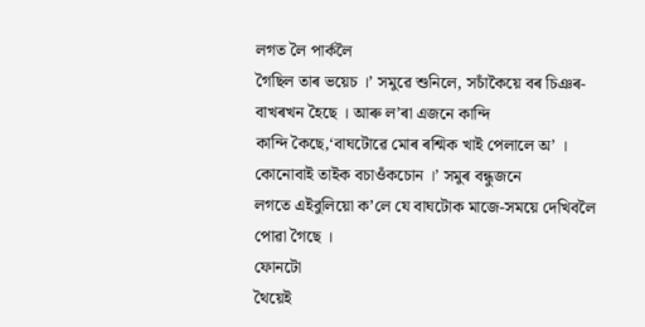লগত লৈ পাৰ্কলৈ
গৈছিল তাৰ ভয়েচ ।’ সমুৱে শুনিলে, সচাঁকৈয়ে বৰ চিঞৰ-বাখৰখন হৈছে । আৰু ল’ৰা এজনে কান্দি
কান্দি কৈছে,‘বাঘটোৱে মোৰ ৰশ্মিক খাই পেলালে অ’ । কোনোবাই তাইক বচাওঁকচোন ।’ সমুৰ বন্ধুজনে
লগতে এইবুলিয়ো ক’লে যে বাঘটোক মাজে-সময়ে দেখিবলৈ পোৱা গৈছে ।
ফোনটো
থৈয়েই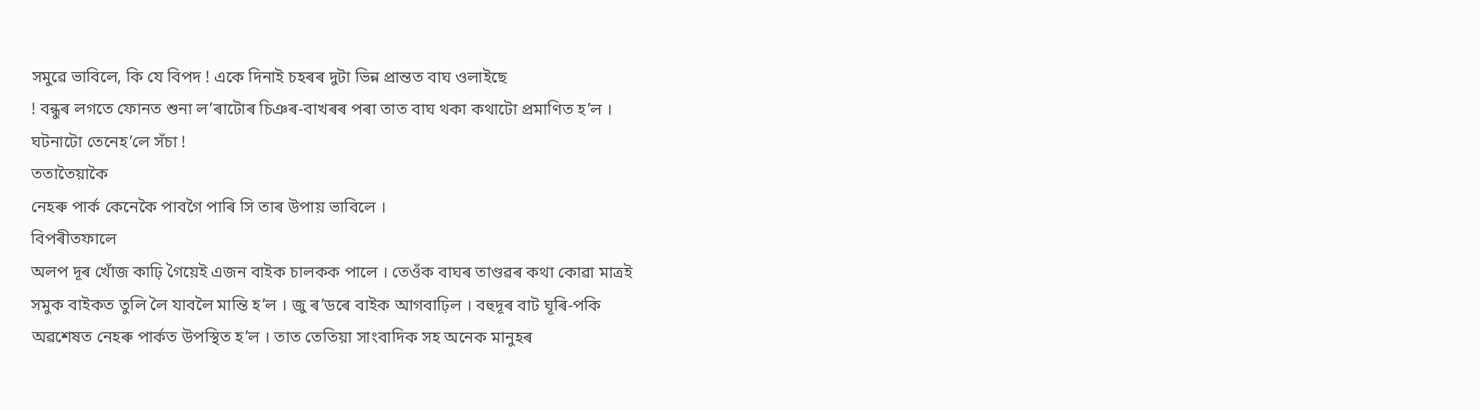সমুৱে ভাবিলে, কি যে বিপদ ! একে দিনাই চহৰৰ দুটা ভিন্ন প্ৰান্তত বাঘ ওলাইছে
! বন্ধুৰ লগতে ফোনত শুনা ল’ৰাটোৰ চিঞৰ-বাখৰৰ পৰা তাত বাঘ থকা কথাটো প্ৰমাণিত হ’ল ।
ঘটনাটো তেনেহ’লে সঁচা !
ততাতৈয়াকৈ
নেহৰু পাৰ্ক কেনেকৈ পাবগৈ পাৰি সি তাৰ উপায় ভাবিলে ।
বিপৰীতফালে
অলপ দূৰ খোঁজ কাঢ়ি গৈয়েই এজন বাইক চালকক পালে । তেওঁক বাঘৰ তাণ্ডৱৰ কথা কোৱা মাত্ৰই
সমুক বাইকত তুলি লৈ যাবলৈ মান্তি হ’ল । জু ৰ’ডৰে বাইক আগবাঢ়িল । বহুদূৰ বাট ঘূৰি-পকি
অৱশেষত নেহৰু পাৰ্কত উপস্থিত হ’ল । তাত তেতিয়া সাংবাদিক সহ অনেক মানুহৰ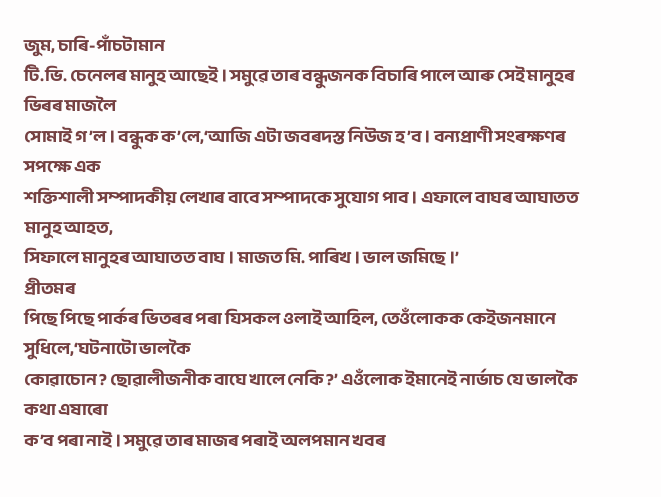জুম, চাৰি-পাঁচটামান
টি.ভি. চেনেলৰ মানুহ আছেই । সমুৱে তাৰ বন্ধুজনক বিচাৰি পালে আৰু সেই মানুহৰ ভিৰৰ মাজলৈ
সোমাই গ’ল । বন্ধুক ক’লে,‘আজি এটা জবৰদস্ত নিউজ হ’ব । বন্যপ্ৰাণী সংৰক্ষণৰ সপক্ষে এক
শক্তিশালী সম্পাদকীয় লেখাৰ বাবে সম্পাদকে সুযোগ পাব । এফালে বাঘৰ আঘাতত মানুহ আহত,
সিফালে মানুহৰ আঘাতত বাঘ । মাজত মি. পাৰিখ । ভাল জমিছে ।’
প্ৰীতমৰ
পিছে পিছে পাৰ্কৰ ভিতৰৰ পৰা যিসকল ওলাই আহিল, তেওঁলোকক কেইজনমানে সুধিলে,‘ঘটনাটো ভালকৈ
কোৱাচোন ? ছোৱালীজনীক বাঘে খালে নেকি ?’ এওঁলোক ইমানেই নাৰ্ভাচ যে ভালকৈ কথা এষাৰো
ক’ব পৰা নাই । সমুৱে তাৰ মাজৰ পৰাই অলপমান খবৰ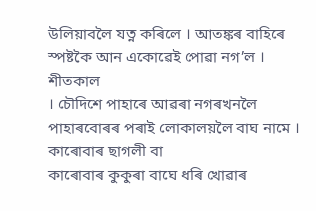উলিয়াবলৈ যত্ন কৰিলে । আতঙ্কৰ বাহিৰে
স্পষ্টকৈ আন একোৱেই পোৱা নগ’ল ।
শীতকাল
। চৌদিশে পাহাৰে আৱৰা নগৰখনলৈ পাহাৰবোৰৰ পৰাই লোকালয়লৈ বাঘ নামে । কাৰোবাৰ ছাগলী বা
কাৰোবাৰ কুকুৰা বাঘে ধৰি খোৱাৰ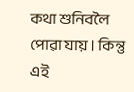কথা শুনিবলৈ পোৱা যায় । কিন্তু এই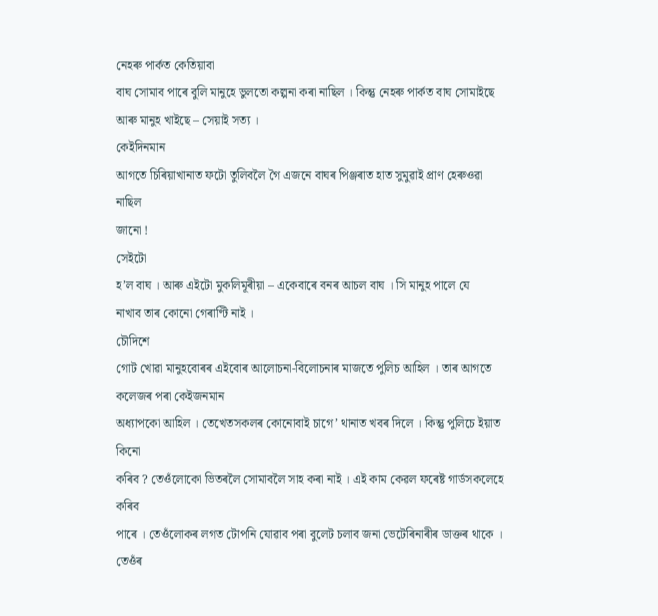নেহৰু পাৰ্কত কেতিয়াবা
বাঘ সোমাব পাৰে বুলি মানুহে ভুলতো কল্পনা কৰা নাছিল । কিন্তু নেহৰু পাৰ্কত বাঘ সোমাইছে
আৰু মানুহ খাইছে – সেয়াই সত্য ।
কেইদিনমান
আগতে চিৰিয়াখানাত ফটো তুলিবলৈ গৈ এজনে বাঘৰ পিঞ্জৰাত হাত সুমুৱাই প্ৰাণ হেৰুওৱা নাছিল
জানো !
সেইটো
হ’ল বাঘ । আৰু এইটো মুকলিমূৰীয়া – একেবাৰে বনৰ আচল বাঘ । সি মানুহ পালে যে
নাখাব তাৰ কোনো গেৰাণ্টি নাই ।
চৌদিশে
গোট খোৱা মানুহবোৰৰ এইবোৰ আলোচনা-বিলোচনাৰ মাজতে পুলিচ আহিল । তাৰ আগতে কলেজৰ পৰা কেইজনমান
অধ্যাপকো আহিল । তেখেতসকলৰ কোনোবাই চাগে’ থানাত খবৰ দিলে । কিন্তু পুলিচে ইয়াত কিনো
কৰিব ? তেওঁলোকো ভিতৰলৈ সোমাবলৈ সাহ কৰা নাই । এই কাম কেৱল ফৰেষ্ট গাৰ্ডসকলেহে কৰিব
পাৰে । তেওঁলোকৰ লগত টোপনি যোৱাব পৰা বুলেট চলাব জনা ভেটেৰিনাৰীৰ ডাক্তৰ থাকে । তেওঁৰ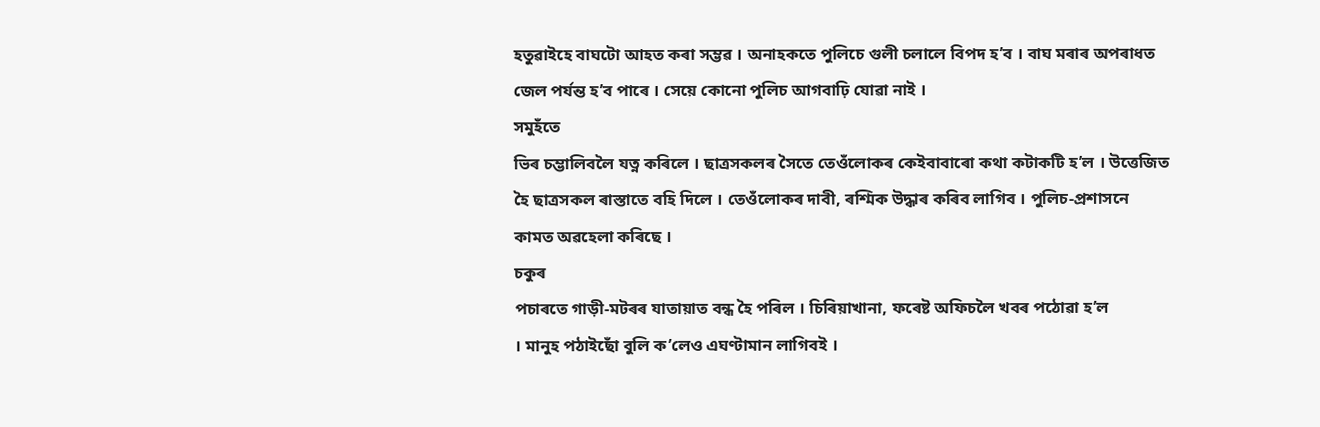হতুৱাইহে বাঘটো আহত কৰা সম্ভৱ । অনাহকতে পুলিচে গুলী চলালে বিপদ হ’ব । বাঘ মৰাৰ অপৰাধত
জেল পৰ্যন্ত হ’ব পাৰে । সেয়ে কোনো পুলিচ আগবাঢ়ি যোৱা নাই ।
সমুহঁতে
ভিৰ চম্ভালিবলৈ যত্ন কৰিলে । ছাত্ৰসকলৰ সৈতে তেওঁলোকৰ কেইবাবাৰো কথা কটাকটি হ’ল । উত্তেজিত
হৈ ছাত্ৰসকল ৰাস্তাতে বহি দিলে । তেওঁলোকৰ দাবী, ৰশ্মিক উদ্ধাৰ কৰিব লাগিব । পুলিচ-প্ৰশাসনে
কামত অৱহেলা কৰিছে ।
চকুৰ
পচাৰতে গাড়ী-মটৰৰ যাতায়াত বন্ধ হৈ পৰিল । চিৰিয়াখানা, ফৰেষ্ট অফিচলৈ খবৰ পঠোৱা হ’ল
। মানুহ পঠাইছোঁ বুলি ক’লেও এঘণ্টামান লাগিবই ।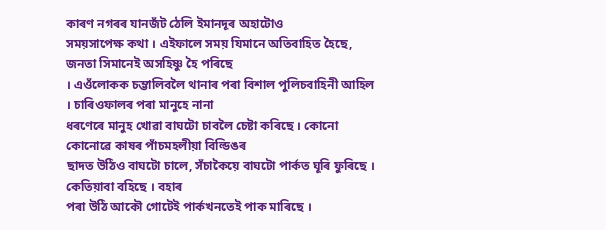কাৰণ নগৰৰ যানজঁট ঠেলি ইমানদূৰ অহাটোও
সময়সাপেক্ষ কথা । এইফালে সময় যিমানে অতিবাহিত হৈছে, জনতা সিমানেই অসহিষ্ণু হৈ পৰিছে
। এওঁলোকক চম্ভালিবলৈ থানাৰ পৰা বিশাল পুলিচবাহিনী আহিল । চাৰিওফালৰ পৰা মানুহে নানা
ধৰণেৰে মানুহ খোৱা বাঘটো চাবলৈ চেষ্টা কৰিছে । কোনো কোনোৱে কাষৰ পাঁচমহলীয়া বিল্ডিঙৰ
ছাদত উঠিও বাঘটো চালে, সঁচাকৈয়ে বাঘটো পাৰ্কত ঘূৰি ফুৰিছে । কেতিয়াবা বহিছে । বহাৰ
পৰা উঠি আকৌ গোটেই পাৰ্কখনতেই পাক মাৰিছে ।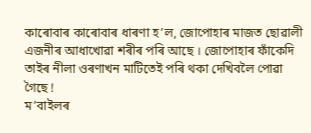কাৰোবাৰ কাৰোবাৰ ধাৰণা হ’ল, জোপোহাৰ মাজত ছোৱালী এজনীৰ আধাখোৱা শৰীৰ পৰি আছে । জোপোহাৰ ফাঁকেদি
তাইৰ নীলা ওৰণাখন মাটিতেই পৰি থকা দেখিবলৈ পোৱা গৈছে !
ম’বাইলৰ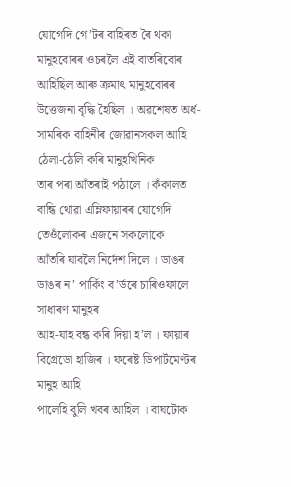যোগেদি গে’টৰ বাহিৰত ৰৈ থকা মানুহবোৰৰ ওচৰলৈ এই বাতৰিবোৰ আহিছিল আৰু ক্ৰমাৎ মানুহবোৰৰ
উত্তেজনা বৃদ্ধি হৈছিল । অৱশেষত অৰ্ধ-সামৰিক বাহিনীৰ জোৱানসকল আহি ঠেলা-ঠেলি কৰি মানুহখিনিক
তাৰ পৰা আঁতৰাই পঠালে । কঁকালত বান্ধি থোৱা এম্লিফায়াৰৰ যোগেদি তেওঁলোকৰ এজনে সকলোকে
আঁতৰি যাবলৈ নিৰ্দেশ দিলে । ডাঙৰ ডাঙৰ ন’ পাৰ্কিং ব’ৰ্ডৰে চাৰিওফালে সাধাৰণ মানুহৰ
আহ-যাহ বন্ধ কৰি দিয়া হ’ল । ফায়াৰ বিগ্ৰেডো হাজিৰ । ফৰেষ্ট ডিপাৰ্টমেণ্টৰ মানুহ আহি
পালেহি বুলি খবৰ আহিল । বাঘটোক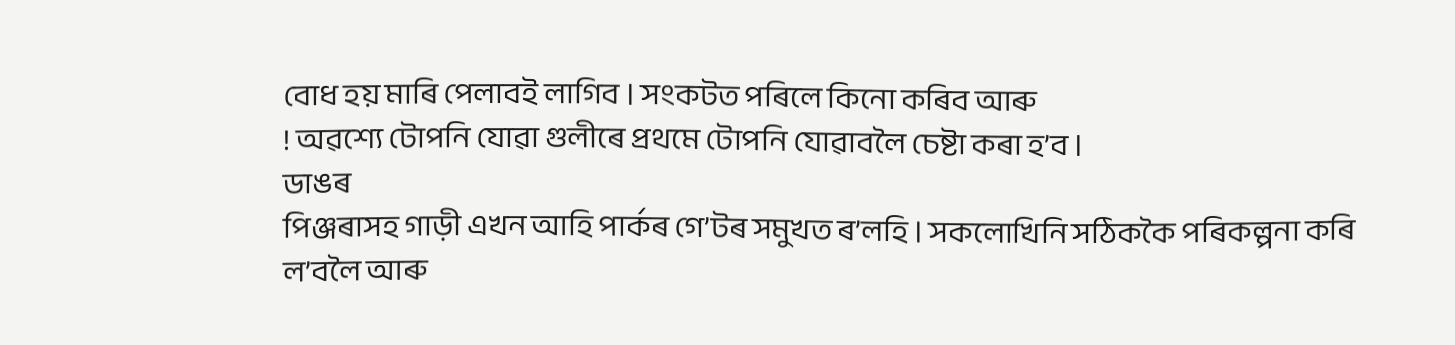বোধ হয় মাৰি পেলাবই লাগিব । সংকটত পৰিলে কিনো কৰিব আৰু
! অৱশ্যে টোপনি যোৱা গুলীৰে প্ৰথমে টোপনি যোৱাবলৈ চেষ্টা কৰা হ’ব ।
ডাঙৰ
পিঞ্জৰাসহ গাড়ী এখন আহি পাৰ্কৰ গে’টৰ সমুখত ৰ’লহি । সকলোখিনি সঠিককৈ পৰিকল্পনা কৰি
ল’বলৈ আৰু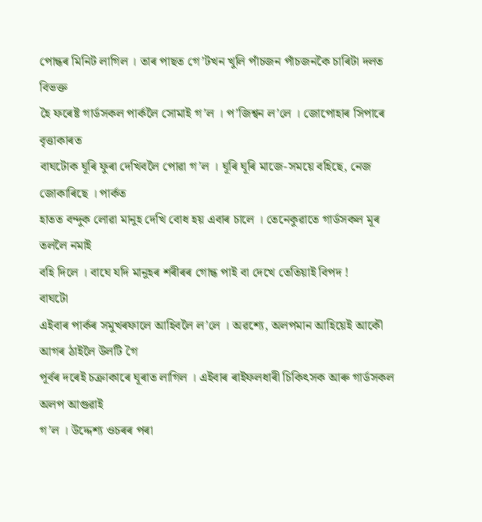পোন্ধৰ মিনিট লাগিল । তাৰ পাছত গে’টখন খুলি পাঁচজন পাঁচজনকৈ চাৰিটা দলত বিভক্ত
হৈ ফৰেষ্ট গাৰ্ডসকল পাৰ্কলৈ সোমাই গ’ল । প’জিশ্বন ল’লে । জোপোহাৰ সিপাৰে বৃত্তাকাৰত
বাঘটোক ঘূৰি ফুৰা দেখিবলৈ পোৱা গ’ল । ঘূৰি ঘূৰি মাজে-সময়ে বহিছে, নেজ জোকাৰিছে । পাৰ্কত
হাতত বন্দুক লোৱা মানুহ দেখি বোধ হয় এবাৰ চালে । তেনেকুৱাতে গাৰ্ডসকল মূৰ তললৈ নমাই
বহি দিলে । বাঘে যদি মানুহৰ শৰীৰৰ গোন্ধ পাই বা দেখে তেতিয়াই বিপদ !
বাঘটো
এইবাৰ পাৰ্কৰ সমুখৰফালে আহিবলৈ ল’লে । অৱশ্যে, অলপমান আহিয়েই আকৌ আগৰ ঠাইলৈ উলটি গৈ
পূৰ্বৰ দৰেই চক্ৰাকাৰে ঘূৰাত লাগিল । এইবাৰ ৰাইফলধাৰী চিকিৎসক আৰু গাৰ্ডসকল অলপ আগুৱাই
গ’ল । উদ্দেশ্য ওচৰৰ পৰা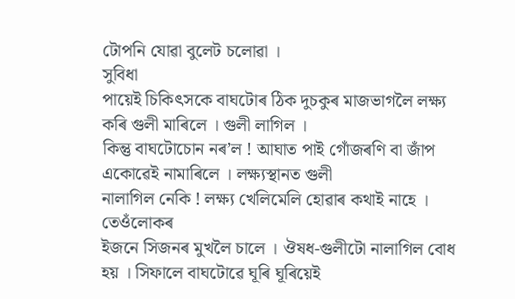টোপনি যোৱা বুলেট চলোৱা ।
সুবিধা
পায়েই চিকিৎসকে বাঘটোৰ ঠিক দুচকুৰ মাজভাগলৈ লক্ষ্য কৰি গুলী মাৰিলে । গুলী লাগিল ।
কিন্তু বাঘটোচোন নৰ’ল ! আঘাত পাই গোঁজৰণি বা জাঁপ একোৱেই নামাৰিলে । লক্ষ্যস্থানত গুলী
নালাগিল নেকি ! লক্ষ্য খেলিমেলি হোৱাৰ কথাই নাহে ।
তেওঁলোকৰ
ইজনে সিজনৰ মুখলৈ চালে । ঔষধ-গুলীটো নালাগিল বোধ হয় । সিফালে বাঘটোৱে ঘূৰি ঘূৰিয়েই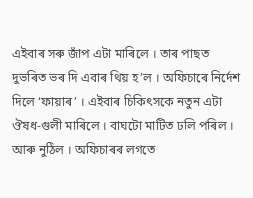এইবাৰ সৰু জাঁপ এটা মাৰিলে । তাৰ পাছত দুভৰিত ভৰ দি এবাৰ থিয় হ’ল । অফিচাৰে নিৰ্দেশ
দিলে ‘ফায়াৰ’ । এইবাৰ চিকিৎসকে নতুন এটা ঔষধ-গুলী মাৰিলে । বাঘটো মাটিত ঢলি পৰিল ।
আৰু নুঠিল । অফিচাৰৰ লগতে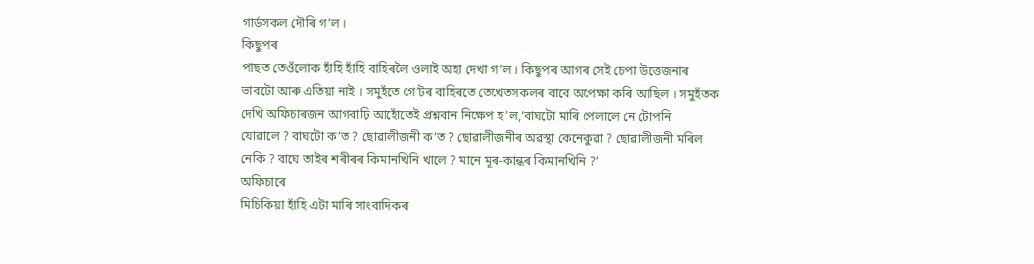গাৰ্ডসকল দৌৰি গ’ল ।
কিছুপৰ
পাছত তেওঁলোক হাঁহি হাঁহি বাহিৰলৈ ওলাই অহা দেখা গ’ল । কিছুপৰ আগৰ সেই চেপা উত্তেজনাৰ
ভাবটো আৰু এতিয়া নাই । সমুহঁতে গে’টৰ বাহিৰতে তেখেতসকলৰ বাবে অপেক্ষা কৰি আছিল । সমুহঁতক
দেখি অফিচাৰজন আগবাঢ়ি আহোঁতেই প্ৰশ্নবান নিক্ষেপ হ’ল,‘বাঘটো মাৰি পেলালে নে টোপনি
যোৱালে ? বাঘটো ক’ত ? ছোৱালীজনী ক’ত ? ছোৱালীজনীৰ অৱস্থা কেনেকুৱা ? ছোৱালীজনী মৰিল
নেকি ? বাঘে তাইৰ শৰীৰৰ কিমানখিনি খালে ? মানে মূৰ-কান্ধৰ কিমানখিনি ?’
অফিচাৰে
মিচিকিয়া হাঁহি এটা মাৰি সাংবাদিকৰ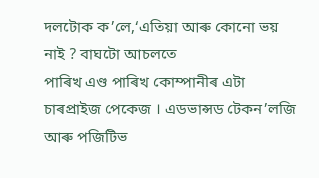দলটোক ক’লে,‘এতিয়া আৰু কোনো ভয় নাই ? বাঘটো আচলতে
পাৰিখ এণ্ড পাৰিখ কোম্পানীৰ এটা চাৰপ্ৰাইজ পেকেজ । এডভান্সড টেকন’লজি আৰু পজিটিভ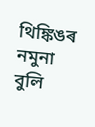থিঙ্কিঙৰ
নমুনা বুলি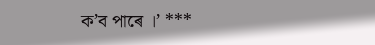ক’ব পাৰে ।’ ***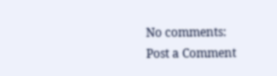No comments:
Post a Comment